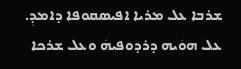ܫܪܒܐ ܥܠ ܡܪܝܐ ܐܦܝܣܩܘܦܐ ܕܐܡܕܼ. ܥܠ ܗܘܿܝܗ ܕܪܕܘܦܝܗܿ ܘܥܠ ܫܪܟܐ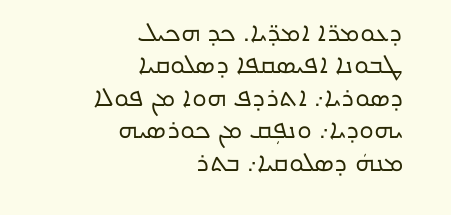ܕܥܘܡܪ̈ܐ ܐܡܕ̈ܝܐ. ܟܕ ܗܟܝܠ ܛܒܘܢܐ ܐܦܝܣܩܦܐ ܕܣܠܘܩܝܐ ܕܣܘܪܝܐ܇ ܐܬܪܕܦ ܗܘܐ ܡܢ ܦܘܠܐ ܝܗܘܕܝܐ܇ ܘܢܦܼܩ ܡܢ ܟܘܪܣܝܗ ܡܢܗܿ ܕܣܠܘܩܝܐ܇ ܒܬܪ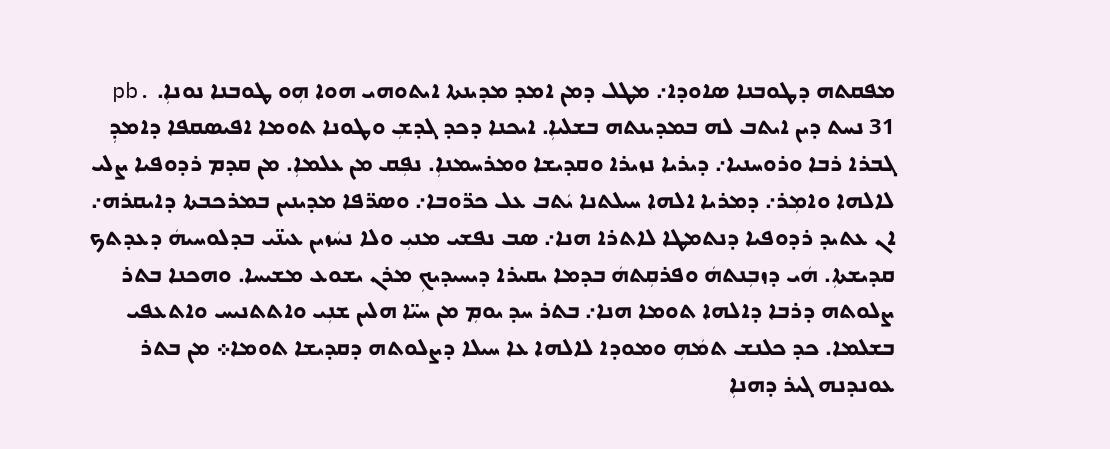ܡܦܩܬܗ ܕܛܘܒܢܐ ܣܐܘܕܐ܇ ܡܛܠ ܕܡܢ ܐܡܕ ܡܕܝܢܬܐ ܐܝܬܘܗܝ ܗܘܐ ܗܼܘ ܛܘܒܢܐ ܢܘܢܐܼ. pb. 31 ܢܚܬ ܕܝܢ ܐܝܬܒ ܠܗ ܒܡܕܝܢܬܗ ܒܫܠܝܐܼ. ܐܝܟܢܐ ܕܟܕ ܓܕܫܼ ܘܛܘܢܐ ܬܘܡܐ ܐܦܝܣܩܦܐ ܕܐܡܕܼ ܓܒܪܐ ܪܒܐ ܘܪܘܚܢܝܐ܇ ܕܝܪܝܐ ܢܙܝܪܐ ܘܩܕܝܫܐ ܘܡܪܚܡܢܐܼ. ܢܦܼܩ ܡܢ ܥܠܡܐܼ. ܡܢ ܩܕܡ ܪܕܘܦܝܐ ܨܠܝ ܠܐܠܗܐ ܘܐܡܼܪ܇ ܕܡܪܝܐ ܐܠܗܐ ܚܝܠܬܢܐ ܝܿܬܒ ܥܠ ܟܪ̈ܘܒܐ܇ ܘܣܪ̈ܦܐ ܡܕܝܢܝܢ ܒܡܪܟܒܬܐ ܕܐܝܩܪܗ܇ ܐܢ ܥܬܝܕ ܪܕܘܦܝܐ ܕܢܬܡܛܐ ܠܐܬܪܐ ܗܢܐ܇ ܣܒ ܢܦܫܝ ܡܢܝܼ ܘܠܐ ܢܚܿܙܝܢ ܥܝܢ̈ܝ ܒܕܠܘܚܝܗܿ ܕܥܕܬܟ ܩܕܝܫܬܐܼ. ܗܿܝ ܕܙܒܼܢܬܗܿ ܘܦܪܩܼܬܗܿ ܒܕܡܐ ܝܩܝܪܐ ܕܝܚܝܕܝܟܼ ܡܪܢ ܝܫܘܥ ܡܫܝܚܐ. ܘܗܟܢܐ ܒܬܪ ܨܠܘܬܗ ܕܪܒܐ ܕܐܠܗܐ ܬܘܡܐ ܗܢܐ܇ ܒܬܪ ܚܕ ܝܘܡܼ ܡܢ ܚܝ̈ܐ ܗܠܝܢ ܫܢܼܝ ܘܐܬܬܢܝܚ ܘܐܬܥܦܝ ܒܫܠܡܐ. ܟܕ ܟܠܢܫ ܬܡܿܗܼ ܘܡܘܕܐ ܠܐܠܗܐ ܥܐ ܚܝܠܐ ܕܨܠܘܬܗ ܕܩܕܝܫܐ ܬܘܡܐ܀ ܡܢ ܒܬܪ ܥܘܢܕܢܗ ܓܝܪ ܕܗܢܐܼ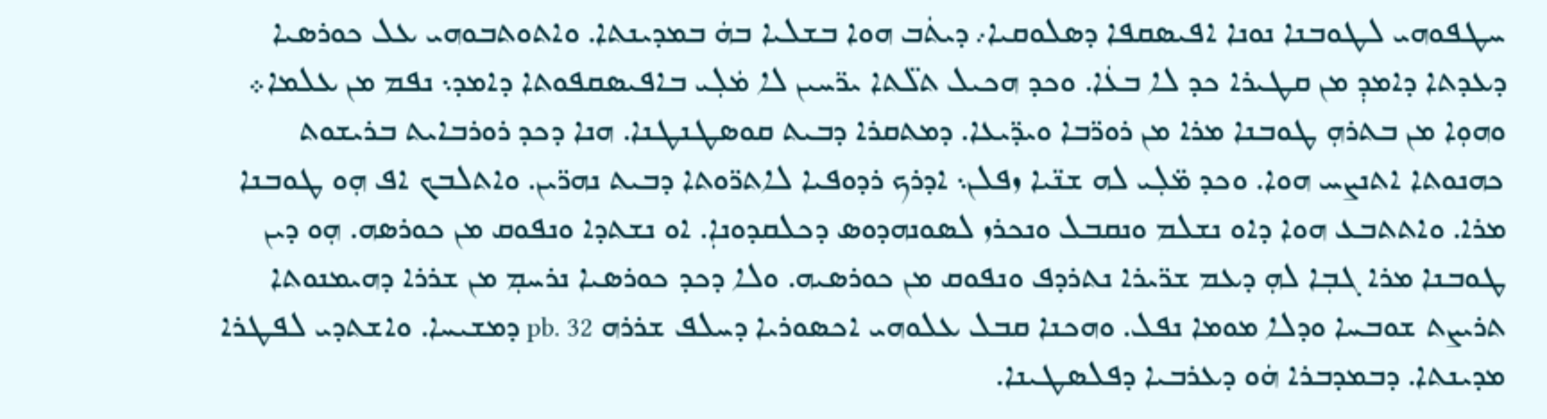ܚܛܦܘܗܝ ܠܛܘܒܢܐ ܢܘܢܐ ܐܦܝܣܩܦܐ ܕܣܠܘܩܝܐ܇ ܕܝܬܿܒ ܗܘܐ ܒܫܠܝܐ ܒܗܿ ܒܡܕܝܢܬܐ. ܘܐܬܘܬܒܘܗܝ ܥܠ ܟܘܪܣܝܐ ܕܥܕܬܐ ܕܐܡܕܼ ܡܢ ܩܛܝܪܐ ܟܕ ܠܐ ܒܥܿܐ. ܘܟܕ ܗܟܝܠ ܬܠ̈ܬܐ ܝܪ̈ܚܝܢ ܠܐ ܡܿܠܼܝ ܒܐܦܝܣܩܦܘܬܐ ܕܐܡܕ܆ ܢܦܡ ܡܢ ܥܠܡܐ܀ ܘܗܘܼܐ ܡܢ ܒܬܪܗܼ ܛܘܒܢܐ ܡܪܐ ܡܢ ܪܘܪ̈ܒܐ ܘܝܕ̈ܝܥܐ. ܕܡܬܩܪܐ ܕܒܝܬ ܩܘܣܛܢܛܢܐ. ܗܢܐ ܕܟܕ ܪܘܪܒܐܝܬ ܒܪܝܫܘܬ ܟܗܢܘܬܐ ܐܬܢܨܚ ܗܘܐ. ܘܟܕ ܡ̈ܠܼܝ ܠܗ ܫܢ̈ܝܐ ܙܦܠܢ܆ ܐܕܪܟ ܪܕܘܦܝܐ ܠܐܬܪ̈ܘܬܐ ܕܒܝܬ ܢܗܪ̈ܝܢ. ܘܐܬܠܒܟ ܐܦ ܗܼܘ ܛܘܒܢܐ ܡܪܐ. ܘܐܬܬܒܥ ܗܘܐ ܕܐܘ ܢܫܠܡ ܘܢܩܒܠ ܘܢܟܪܙ ܠܣܘܢܗܕܘܣ ܕܟܠܩܕܘܢܐܼ. ܐܘ ܢܫܬܕܐ ܘܢܦܘܩ ܡܢ ܟܘܪܣܗ. ܗܼܘ ܕܝܢ ܛܘܒܢܐ ܡܪܐ ܓܒܼܐ ܠܗܼ ܕܥܡ ܫܪ̈ܝܪܐ ܢܬܪܕܦ ܘܢܦܘܩ ܡܢ ܟܘܪܣܝܗ. ܘܠܐ ܕܟܕ ܟܘܪܣܝܐ ܢܪܚܡܼ ܡܢ ܫܪܪܐ ܕܗܝܡܢܘܬܐ ܬܪܝܨܬ ܫܘܒܚܐ ܘܕܠܐ ܡܘܡܐ ܢܦܠ. ܘܗܟܢܐ ܩܒܠ ܥܠܘܗܝ ܐܟܣܘܪܝܐ ܕܚܠܦ ܫܪܪܗ pb. 32 ܕܡܫܝܚܐ. ܘܐܫܬܕܝ ܠܦܛܪܐ ܡܕܝܢܬܐ. ܕܒܡܕܒܪܐ ܗܿܘ ܕܥܪܒܝܐ ܕܦܠܣܛܝܢܐ.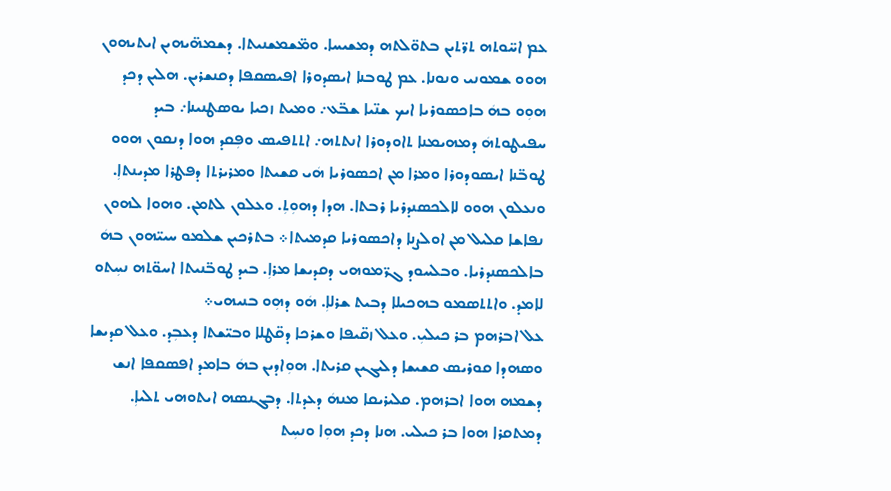ܥܡ ܐܚ̈ܘܬܗ ܬܪ̈ܬܝܢ ܒܬܘ̈ܠܬܗ ܕܡܫܝܚܐ. ܘܡ̈ܫܡܫܢܝܬܐ. ܕܫܡܗ̈ܝܗܝܢ ܐܝܬܝܗܘܢ ܗܘܘ ܫܡܘܢܝ ܘܢܘܢܐ. ܥܡ ܛܘܒܢܐ ܐܝܣܕܘܪܐ ܐܦܝܣܩܦܐ ܕܩܢܫܪܝܢ. ܗܠܝܢ ܕܟܕ ܗܘܼܘ ܒܗܿ ܒܐܟܣܘܪܝܐ ܐܝܟ ܫܢ̈ܝܐ ܫܒ̈ܥ܇ ܘܡܝܬ ܙܟܝܐ ܝܘܣܛܢܝܢܐ܇ ܒܝܕ ܚܦܝܛܘܬܗܿ ܕܡܗܝܡܢܐ ܬܐܘܕܘܪܐ ܐܢܬܬܗ܇ ܐܬܬܦܝܣ ܘܦܼܩܕ ܗܘܐ ܕܢܩܘܢ ܗܘܘ ܛܘܒ̈ܢܐ ܐܝܣܘܕܘܪܐ ܘܡܪܐ ܡܢ ܐܟܣܘܪܝܐ ܗܿܝ ܩܫܝܬܐ ܘܡܪܝܪܬܐ ܕܦܛܪܐ ܡܕܝܢܬܐܼ. ܘܢܥܠܘܢ ܗܘܘ ܠܐܠܟܣܢܕܪܝܐ ܪܒܬܐ. ܗܕܐ ܕܗܘܼܬܼ. ܘܥܠܘܢ ܠܬܡܢ. ܘܗܘܐ ܠܗܘܢ ܢܦܐܫܐ ܩܠܝܠ ܡܢ ܐܘܠܨܢܐ ܕܐܟܣܘܪܝܐ ܩܕܡܝܬܐ܀ ܒܬܪܟܝܢ ܫܠܡܘ ܚܝܝ̈ܗܘܢ ܒܗܿ ܒܐܠܟܣܢܕܪܝܐ. ܘܒܠܚܘܕ ܓܪ̈ܡܘܗܝ ܕܩܕܝܫܐ ܡܪܐܼ. ܒܝܕ ܛܘܒ̈ܢܝܬܐ ܐܚܘ̈ܬܗ ܢܚܼܬܘ ܠܐܡܕ. ܘܐܬܬܣܡܘ ܒܗܟܝܠܐ ܕܒܝܬ ܫܪܠܐܼ. ܗܿܘ ܕܗܼܘ ܒܢܝܗܝ܀
ܥܠ ܐܒܪܗܡ ܒܪ ܟܝܠܝܼ. ܘܥܠ ܙܩ̈ܝܦܐ ܘܫܪܟܐ ܕܩ̈ܛܠܐ ܘܒܝ̈ܫܬܐ ܕܥܒܼܕ. ܘܥܠ ܩܕܝܫܐ ܘܣܗܕܐ ܩܘܪܝܣ ܩܫܝܫܐ ܕܠܝܓܝܢ ܩܪܝܬܐ. ܗܘܼܐܕܝܢ ܒܗܿ ܒܐܡܕ ܐܦܣܩܦܐ ܐܢܫ ܕܫܡܗ ܗܘܐ ܐܒܪܗܡ. ܩܠܝܪܝܩܐ ܡܢܗܿ ܕܥܕܬܐ. ܕܒܓܢܣܗ ܐܝܬܘܗܝ ܬܠܝܐܼ. ܕܡܬܩܪܐ ܗܘܐ ܒܪ ܟܝܠܝ. ܗܢܐ ܕܟܕ ܗܘܼܐ ܘܢܚܼܬ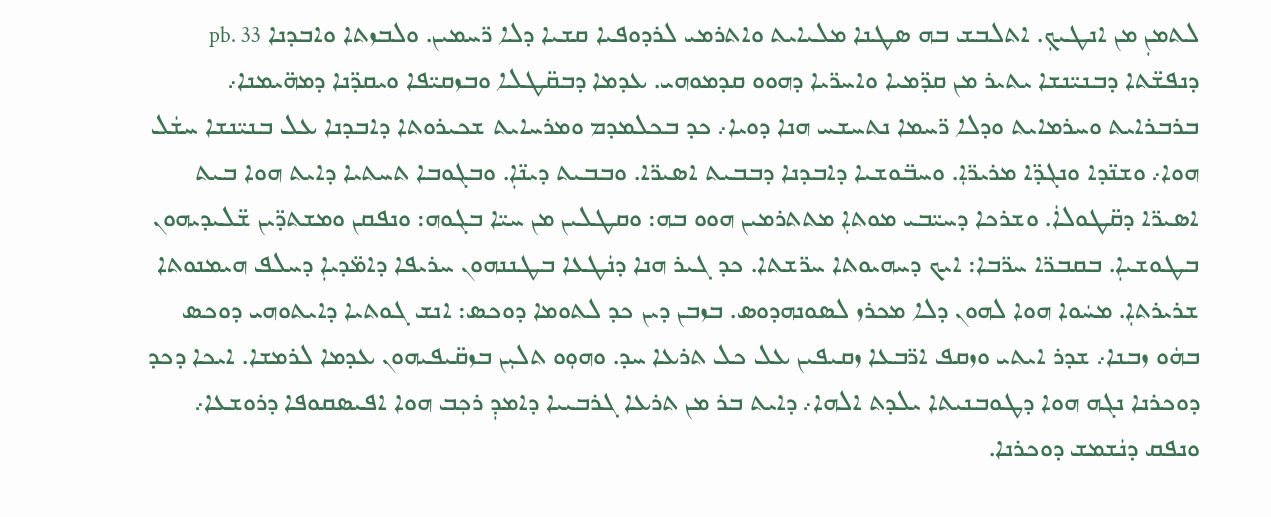ܠܬܡܢܼ ܡܢ ܐܢܛܝܟܼ. ܐܬܠܒܫ ܒܗ ܣܛܢܐ ܡܠܝܐܝܬ ܘܐܬܪܡܝ ܠܪܕܘܦܝܐ ܩܫܝܐ ܕܠܐ ܪ̈ܚܡܝܢ. ܘܠܒܙܬܐ ܘܐܒܕܢܐ pb. 33 ܕܢܦܫ̈ܬܐ ܕܒܢܝ̈ܢܫܐ ܝܬܝܪ ܡܢ ܩܕ̈ܡܝܐ ܘܐܚܪ̈ܝܐ ܕܗܘܘ ܩܕܡܘܗܝ. ܥܕܡܐ ܕܒܩ̈ܛܠܐ ܘܒܙܩܝ̈ܦܐ ܘܝܩܕ̈ܢܐ ܕܡܗ̈ܝܡܢܐ܇ ܒܪܒܪܐܝܬ ܘܚܪܡܐܝܬ ܘܕܠܐ ܪ̈ܚܡܐ ܢܬܚܫܚ ܗܢܐ ܕܘܝܐ܇ ܟܕ ܒܟܠܡܕܡ ܘܡܪܚܐܝܬ ܫܟܝܪܘܬܐ ܕܐܒܕܢܐ ܥܠ ܒܢܝ̈ܢܫܐ ܚܫܿܠ ܗܘܐ܇ ܘܫܢ̈ܕܐ ܘܢܓܕ̈ܐ ܡܪܝܪ̈ܐܼ. ܘܚܒ̈ܘܫܝܐ ܕܐܒܕܢܐ ܕܒܒܝܬ ܐܣܝܪ̈ܐ. ܘܒܒܝܬ ܕܝܢ̈ܐܼ. ܘܒܓܘܒܐ ܬܚܬܝܐ ܕܐܝܬ ܗܘܐ ܒܝܬ ܐܣܝܪ̈ܐ ܕܩ̈ܛܘܠܐܿ. ܘܫܪܟܐ ܕܚܝ̈ܒܝ ܡܘܬܐܼ ܡܬܬܪܡܝܢ ܗܘܘ ܒܗ: ܘܩܛܠܝܢ ܡܢ ܚܝ̈ܐ ܒܓܘܗ: ܘܢܦܩܢ ܘܡܫܬܕ̈ܝܢ ܫ̈ܠܝܕܝܗܘܢ ܒܛܘܫܝܐܼ. ܒܩܒܪ̈ܐ ܚܪ̈ܒܐ: ܐܝܟ ܕܚܗܝܘܬܐ ܚܪ̈ܫܬܐ. ܟܕ ܓܝܪ ܗܢܐ ܕܢܿܛܥܐ ܒܛܢܢܗܘܢ ܚܪܝܦܐ ܕܐܡ̈ܕܝܐܼ ܕܚܠܦ ܗܝܡܢܘܬܐ ܫܪܝܪܬܐܼ. ܡܚܿܘܐ ܗܘܐ ܠܗܘܢ ܕܠܐ ܡܟܪܙ ܠܣܘܢܗܕܘܣ. ܒܙܒܢ ܕܝܢ ܟܕ ܠܬܘܡܐ ܕܘܟܣ: ܐܢܫ ܓܘܬܝܐ ܕܐܝܬܘܗܝ ܕܘܟܣ ܒܗܿܘ ܙܒܢܐ܇ ܫܕܪ ܐܝܬܝ ܘܙܩܦ ܐܪ̈ܒܥܐ ܙܩܝܦܝܢ ܥܠ ܟܠ ܬܪܥܐ ܚܕ. ܘܗܘܼܘ ܬܠܝܼܢ ܒܙܩ̈ܝܦܝܗܘܢ ܥܕܡܐ ܠܪܡܫܐ. ܐܝܟܐ ܕܟܕ ܕܘܟܪܢܐ ܢܓܗ ܗܘܐ ܕܛܘܒܢܝܬܐ ܝܠܕܬ ܐܠܗܐ܇ ܕܐܝܬ ܒܪ ܡܢ ܬܪܥܐ ܓܪܒܝܝܐ ܕܐܡܕܼ ܪܟܼܒ ܗܘܐ ܐܦܝܣܩܘܦܐ ܕܪܘܫܥܐ܇ ܘܢܦܩ ܕܢܿܫܡܫ ܕܘܟܪܢܐ.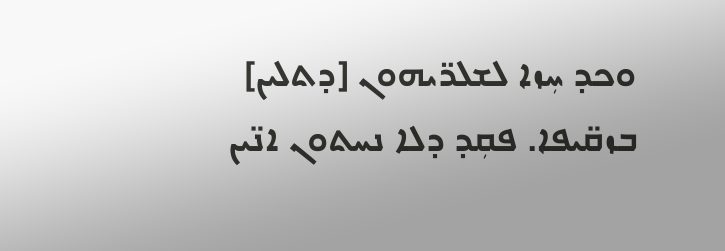ܘܟܕ ܚܼܙܐ ܠܫܠܪ̈ܝܗܘܢ [ܕܬܠܝܢ] ܒܙܩ̈ܝܦܐ. ܦܩܼܕ ܕܠܐ ܢܚܬܘܢ ܐܢ̈ܝܢ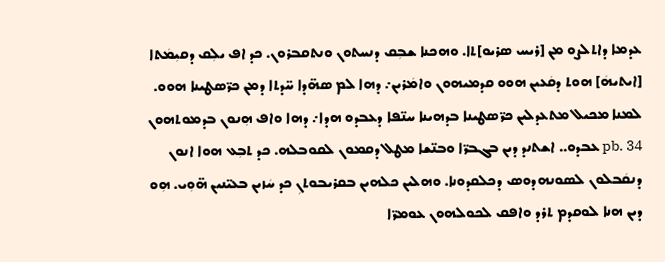ܥܕܡܐ ܕܐܬܠܨܘ ܡܢ [ܪܝܚ ܣܪܝܘ]ܬܐ. ܘܗܟܢܐ ܫܒܼܩ ܕܢܚܬܘܢ ܘܢܬܩܒܪܘܢ. ܟܕ ܐܦ ܝܠܼܩ ܕܩܝܼܡܿܬܐ [ܐܝܬܝܗܿ] ܗܘܬ ܕܩܿܥܝܢ ܗܘܘ ܩܕܡܝܗܘܢ ܘܐܡܿܪܝܢ܇ ܕܗܐ ܠܡ ܣܗ̈ܕܐ ܚ̈ܕܬܐ ܕܡܢ ܟܪ̈ܣܛܝܢܐ ܗܘܘ. ܠܡܢܐ ܡܟܝܠ ܡܬܥܕܠܝܢ ܟܪ̈ܣܛܝܢܐ ܒܕܗܝܢܐ ܚܢ̈ܦܐ ܕܥܒܕܘ ܗܕܐ܇ ܕܗܐ ܘܐܦ ܗܼܢܘܢ ܒܕܡܘܬܗܘܢ pb. 34 ܥܒܕܘ.. ܐܫܬܢܕ ܕܝܢ ܒܓܒܪ̈ܐ ܘܒܢ̈ܫܐ ܡܛܠ ܕܩܡܘܢ ܠܩܘܒܠܗ. ܟܕ ܬܒܼܥ ܗܘܐ ܐܢܘܢ ܕܢܩܿܒܠܘܢ ܠܣܘܢܗܕܘܣ ܕܟܠܩܕܘܢܐ. ܘܗܠܝܢ ܟܠܗܝܢ ܒܩܪܝܒܘܬܢܼ ܟܕ ܚܿܙܝܢ ܒܥܝ̈ܢܝܢ ܗ̈ܘܼܝ. ܗܼܘ ܕܝܢ ܗܢܐ ܠܘܩܕܡ ܬܪܕ ܘܐܦܩ ܠܟܘܠܗܘܢ ܥܘܡܪ̈ܐ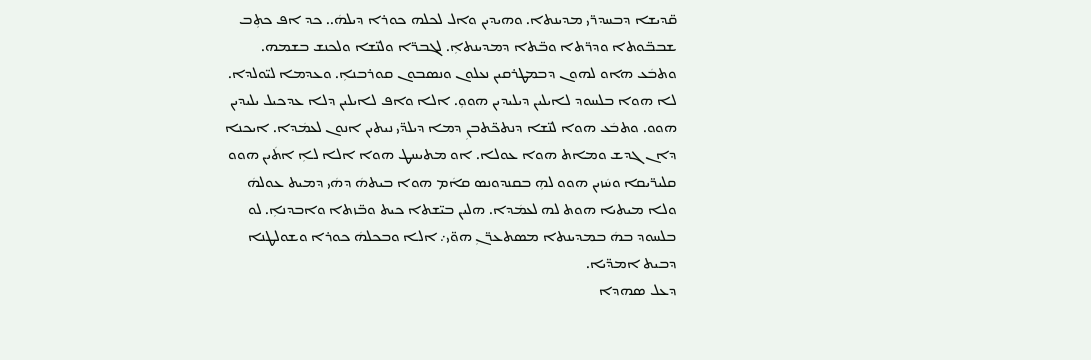ܩ̈ܕܝܫܐ ܕܒܚܕܪ̈ܝ ܡܕܝܢܬܐ. ܘܗܝܕܝܢ ܘܐܠ ܠܟܠܗ ܟܘܪܐ ܕܝܠܗܿ.. ܟܕ ܐܦ ܟܬܼܒ ܫܒܒ̈ܘܬܐ ܘܕܪ̈ܬܐ ܘܒ̈ܬܐ ܕܡܕܝܢܬܐܼ. ܠܓܒܪ̈ܐ ܘܠܢ̈ܫܐ ܘܠܟܢܫ ܒܫܡܗ. ܘܬܒܿܥ ܗܐܘ ܠܗܘܢ ܕܒܡܛܪܩܝܢ ܢܥܠܘܢ ܘܢܣܒܘܢ ܩܘܪܒܢܐܼ. ܘܥܕܡܐ ܠܝ̈ܘܠܕܐ. ܠܐ ܗܘܐ ܒܠܚܘܕ ܠܐܝܠܝܢ ܕܝܠܝܕܝܢ ܗܘܘܼ. ܐܠܐ ܘܐܦ ܠܐܝܠܝܢ ܕܠܐ ܥܕܟܝܠ ܝܠܝܕܝܢ ܗܘܘ. ܘܬܒܿܥ ܗܘܐ ܠܢ̈ܫܐ ܕܢܬܟ̈ܬܒܢܼ ܕܡܐ ܕܝܠܕ̈ܝ ܢܝܬܝܢ ܐܢܘܢ ܠܥܡܿܕܐ. ܐܝܟܢܐ ܕܐܢ ܓܕܫ ܘܡܐܬ ܗܘܐ ܥܘܠܐ. ܐܘ ܡܬܝܚܛ ܗܘܐ ܐܠܐ ܠܐܼ ܐܬܿܝܢ ܗܘܘ ܩܠܝܪ̈ܝܩܐ ܘܚܿܙܝܢ ܗܘܘ ܠܗܼ ܒܩܢܕܘܢܣ ܩܐܿܡ ܗܘܐ ܒܝܬܗܿ ܕܗܿܝ ܕܡܝܬ ܥܘܠܗܿ ܘܠܐ ܡܝܬܝܐ ܗܘܬ ܠܗ ܠܥܡܿܕܐ. ܗܠܝܢ ܒܝ̈ܫܬܐ ܟܝܬ ܘܒ̈ܙܬܐ ܘܐܒܕܢܐܼ. ܠܘ ܒܠܚܘܕ ܒܗܿ ܒܡܕܝܢܬܐ ܡܣܬܥܪ̈ܢܼ ܗܘ̈ܝ܇ ܐܠܐ ܘܒܟܠܗܿ ܟܘܪܐ ܘܫܘܠܛܢܐ ܕܒܝܬ ܐܡܕ̈ܝܐ.
ܕܥܠ ܣܗܕܐ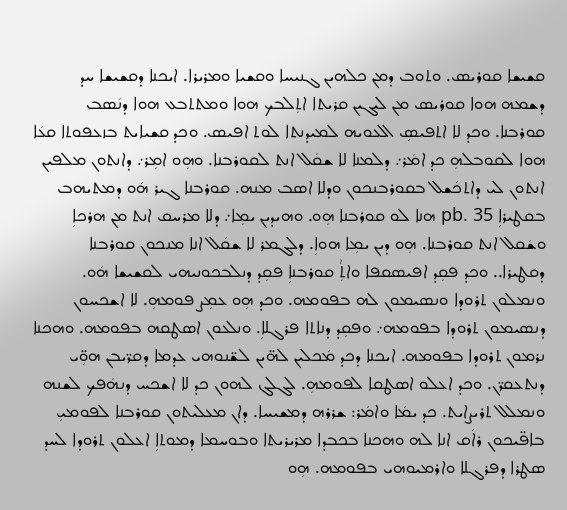ܩܫܝܫܐ ܩܘܪܝܣ. ܘܬܘܒ ܕܡܢ ܟܠܗܝܢ ܓܢܝܚܐ ܘܩܫܝܐ ܘܡܪܝܪܐ. ܐܝܟܢܐ ܕܩܫܝܫܐ ܚܕ ܕܫܡܗ ܗܘܐ ܩܘܪܝܣ ܡܢ ܠܝܓܝܢ ܩܪܝܬܐ ܐܬܼܠܒܟ ܗܘܐ ܘܡܬܬܒܥ ܗܘܐ ܕܢܿܣܒ ܩܘܪܒܢܐ. ܘܟܕ ܠܐ ܐܬܦܝܣܼ ܐܠܥܘܝܗ ܠܡܝܕܢܬܐ ܠܘܬ ܐܦܝܣ. ܘܟܕ ܩܫܝܐܝܬ ܒܙܥܦܘܬܐ ܩܥܿܐ ܗܘܐ ܠܩܘܒܠܗܼ ܟܕ ܐܡܿܪ܇ ܕܠܡܢܐ ܠܐ ܫܩܿܠ ܐܢܬ ܠܩܘܪܒܢܐ. ܘܗܼܘ ܐܡܼܪ܇ ܕܐܢܬܘܢ ܡܠܦܝܢ ܐܢܬܘܢ ܠܝ ܕܐܬܟܿܫܠ ܒܩܘܪܒܢܟܘܢ ܘܕܠܐ ܐܣܒ ܡܢܗ. ܩܘܪܒܢܐ ܓܝܪ ܗܿܘ ܕܡܬܝܗܒ ܒܩܛܝܪܐܼ pb. 35 ܗܢܐ ܠܘ ܩܘܪܒܢܐ ܗܼܘ. ܘܗܝܕܝܢ ܝܡܼܐ܇ ܕܠܐ ܡܪܚܩ ܐܢܬ ܡܢ ܗܪܟܐܼ ܘܫܿܩܠ ܐܢܬ ܩܘܪܒܢܐ. ܗܼܘ ܕܝܢ ܝܡܼܐ ܗܘܐܼ. ܕܠܓܡܪ ܠܐ ܫܩܿܠ ܐܢܐ ܡܢܟܘܢ ܩܘܪܒܢܐ ܕܩܛܝܪܐ.. ܘܟܕ ܦܩܼܕ ܐܦܝܣܩܦܐ ܘܐܬܑܼ ܩܘܪܒܢܐܼ ܦܩܼܕ ܕܢܠܒܟܘܢܝܗܝ ܠܩܫܝܫܐ ܗܿܘ. ܘܢܡܠܘܢ ܬܪܘܕܐ ܘܢܣܝܡܘܢ ܠܗ ܒܦܘܡܗ. ܘܟܕ ܗܼܘ ܥܡܼܨ ܦܘܡܗܼ. ܠܐ ܐܫܟܚܘܢ ܕܢܣܝܡܘܢ ܬܪܘܕܐ ܒܦܘܡܗ܇ ܘܦܩܼܕ ܕܢܐܬܐ ܦܪܓܠܐܼ. ܘܢܠܥܘܢ ܐܣܛܩܗ ܒܦܘܡܗ. ܘܗܟܢܐ ܢܪܡܘܢ ܬܪܘܕܐ ܒܦܘܡܗ. ܐܝܟܢܐ ܕܟܕ ܡܿܟܠܝܢ ܠܗ̈ܝܢ ܠܫ̈ܢܘܗܝ ܥܕܡܐ ܕܩܪ̈ܝܒܢ ܗܘܼ̈ܝ ܕܢܬܥܩܪ̈ܢ. ܘܟܕ ܐܥܠܘ ܐܣܛܩܐ ܠܦܘܡܗܼ. ܠܓܠܓ ܠܗܘܢ ܟܕ ܠܐ ܐܫܟܚ ܕܢܗܿܦܟ ܠܫܢܗ ܘܢܡܠܠ ܬܪܝܨܐܝܬ. ܟܕ ܝܡܿܐ ܘܐܡܿܪ: ܫܪܪܗ ܕܡܫܝܚܐ. ܕܐܢ ܡܥܠܝܬܘܢ ܩܘܪܒܢܐ ܠܦܘܡܝܼ ܒܐܦ̈ܝܟܘܢ ܪܐܿܩ ܐܢܐ ܠܗ ܘܗܟܢܐ ܒܟܒܕܐ ܡܪܝܪܝܬܐ ܘܒܘܚܡܐ ܕܡܘܬܐܼ ܐܥܠܘܢ ܬܪܘܕܐ ܠܚܕ ܣܛܪܐ ܕܦܪܓܠܐ ܘܐܪܡܝܘܗܝ ܒܦܘܡܗ. ܗܼܘ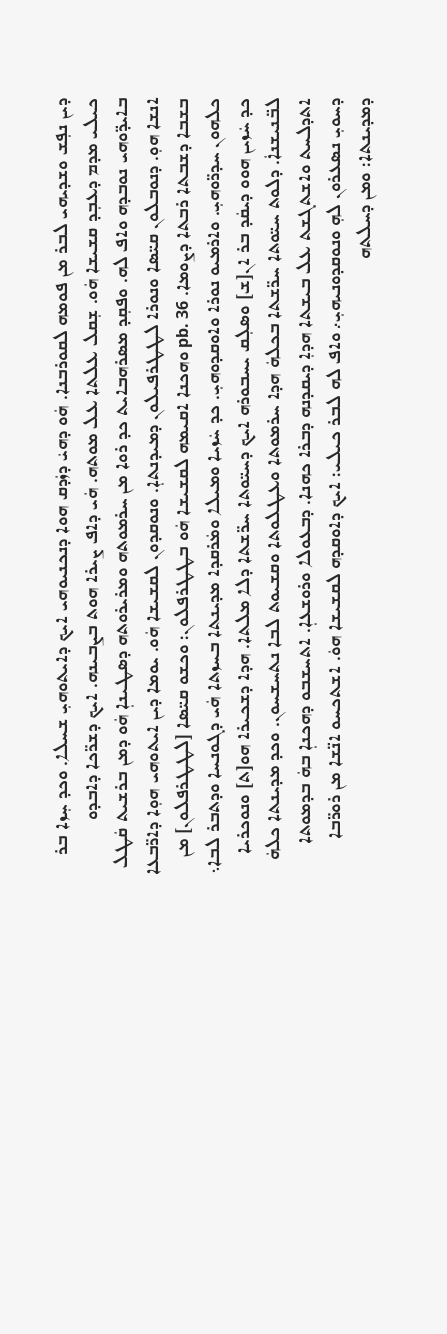ܕܝܢ ܢܦܼܫ ܘܫܕܝܗܝ ܠܒܪ ܡܢ ܦܘܡܗ ܠܩܘܪܒܢܐ. ܗܿܘ ܕܗܝܿ ܕܙܿܕܩ ܗܘܐ ܕܢܟܢܝܘܗܝ ܐܝܟ ܕܐܝܬܘܗܝܼ ܫܚܠܐ. ܘܟܕ ܚܼܙܐ ܒܪ ܟܝܠܝ ܡܕܡ ܕܥܒܼܕ ܩܫܝܫܐ ܗܿܘ. ܫܼܩܠ ܥܠܬܐ ܥܠ ܡܘܬܗ. ܗܿܝ ܕܐܦ ܨܝܪܐ ܗܘܬ ܒܨܒܝܢܗ. ܐܝܟ ܕܫܪ̈ܟܐ ܕܐܒܕܘ ܒܐܝܕ̈ܘܗܝ ܢܘܒܕܗ ܘܐܦ ܠܗ. ܘܦܩܼܕ ܡܣܪܗܒܐܝܬ ܟܕ ܪܘܐ ܡܢ ܚܪܡܘܬܗ ܘܡܪܝܪܘܬܗ ܕܣܛܝܢܐܼ ܗܿܘ ܕܡܢ ܒܪܫܝܬ ܩܿܛܠ ܐܢܫܐ ܗܘܼ. ܕܢܘܒܠܘܢ ܩܝ̈ܣܐ ܘܢܘܪܐ ܠܛܛܪܦܝܠܘܢ ܕܡܝܕܢܬܐܼ. ܘܢܘܩܕܘܢ ܠܩܫܝܫܐ ܗܿܘ. ܝܘܡܐ ܕܝܢ ܐܝܬܘܗܝ ܗܘܼܐ ܕܐܪ̈ܒܥܐ ܒܫܒܐ ܕܫܒܬܐ ܪܒܬܐ ܕܨܘܡܐ. pb. 36 ܘܗܟܢܐ ܐܩܝܡܗ ܠܩܫܝܫܐ ܗܿܘ ܒܛܛܪܦܠܘܢ: ܘܟܫܘ ܩܝ̈ܣܐ [ܠܛܛܪܦܠܘܢ] ܡܢ ܟܠܗܘܢ ܚܕܪ̈ܘܗܝܼ. ܘܐܪܡܝܘ ܢܘܪܐ ܘܐܘܩܕܘܗܝܼ. ܟܕ ܚܿܙܝܐ ܘܡܝܠܐ ܘܡܿܪܩܕܐ ܡܕܝܢܬܐ ܒܚܙܬܐ ܗܿܝ ܕܓܘܢܚܐ ܘܕܬܒܪ ܠܒܐ܆ ܟܕ ܚܿܙܝܢ ܗܘܘ ܕܝܩܿܕ ܒܪ ܐܢ[ܫ] ܘܣܠܼܩ ܝܚܒܘܪܗ ܐܝܟ ܕܚܝ̈ܘܬܐ ܚܪ̈ܫܬܐ ܕܠܐ ܡܠܬܐ. ܗܕܐ ܕܫܟܝܪܐ ܗܘ[ܬ] ܘܢܘܟܪܝܐ ܠܒ̈ܢܝܫܢܐܿ. ܕܠܘܬ ܚܝ̈ܘܬܐ ܚܪ̈ܫܬܐ ܒܟܠܗܿ ܗܕܐ ܚܪܡܘܬܐ ܘܥܛܠܘܬܐ ܘܩܫܝܘܬ ܠܒܐ ܢܬܚܫܚܘܢ. ܘܟܕ ܡܕܝܢܬܐ ܟܠܗܿ ܐܬܕܠܚܬ ܘܐܫܬܓܫܬ ܥܠ ܒܝܫܬܐ ܗܕܐܼ ܕܝܩܕܢܗ ܕܒܪܐ ܟܗܢܐ. ܕܒܥܘܠܐ ܘܪܘܫܥܐܼ. ܐܬܚܫܒܘ ܕܗܟܢܐܼ ܒܗܿ ܒܕܡܘܬܐ ܕܚܘܝܼ ܢܣܥܪܘܢ ܠܗܼ ܘܢܘܩܕܘܢܝܗܝܼ܇ ܘܐܦ ܠܗ ܠܒܪ ܟܝܠܝ: ܐܝܟ ܕܐܘܩܕܗ ܠܩܫܝܫܐ ܗܘܿ. ܐܫܬܟܚܘ ܐܢ̈ܫܐ ܡܢ ܪܘܪ̈ܒܐ ܕܡܕܝܢܬܐ: ܘܡܢ ܕܚܠܬܗ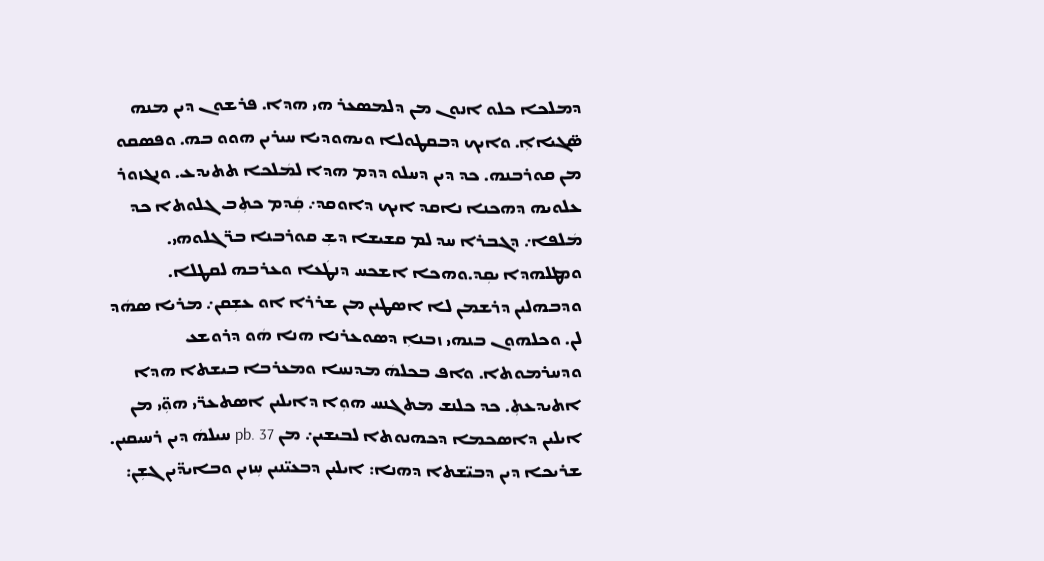ܕܡܠܟܐ ܟܠܘ ܐܢܘܢ ܡܢ ܕܠܡܣܥܪ ܗܝ ܗܕܐ. ܦܪܫܘܢ ܕܝܢ ܡܢܗ ܣ̈ܓܝܐܐܼ. ܘܐܝܟ ܕܒܩܛܘܠܐ ܘܝܗܘܕܝܐ ܚܝܪܝܢ ܗܘܘ ܒܗ. ܘܦܣܩܘ ܡܢ ܩܘܪܒܢܗ. ܟܕ ܕܝܢ ܕܚܠܘ ܕܕܡ ܗܕܐ ܠܡܿܠܟܐ ܬܬܝܕܥ. ܘܢܓܙܘܪ ܥܠܘܝܗ ܕܗܟܢܐ ܢܐܩܕ ܐܝܟ ܕܐܘܩܕ܇ ܩܼܿܕܡ ܟܬܼܒ ܓܠܘܬܐ ܟܕ ܡܿܠܦܐ܇ ܕܓܒܪܐ ܚܕ ܠܡ ܩܫܝܫܐ ܕܫܼ ܩܘܪܒܢܐ ܒܪ̈ܓܠܘܗܝ. ܘܡܛܠܗܕܐ ܝܩܼܕ.ܘܗܟܐ ܐܫܟܚ ܕܢܛܿܥܐ ܘܥܪܒܗ ܠܩܛܠܐ. ܘܕܒܗܠܝܢ ܕܪܫܡܢ ܠܐ ܐܣܛܝܢ ܡܢ ܫܪܪܐ ܐܘ ܥܫܼܩܢ܇ ܡܪܝܐ ܣܗܿܕ ܠܢ. ܘܟܠܗܘܢ ܒܢܗܝ ܙܒܢܐܼ ܕܣܘܥܪܢܐ ܗܢܐ ܗܿܘ ܕܪܘܫܥ ܘܕܚܪܡܘܬܐ. ܘܐܦ ܒܟܠܗܿ ܡܕܢܚܐ ܘܡܥܪܒܐ ܒܝܫܬܐ ܗܕܐ ܐܬܝܕܥܬܼ. ܟܕ ܟܠܢܫ ܡܬܓܢܚ ܗܘܼܐ ܕܐܝܠܝܢ ܐܣܬܥܪ̈ܝ ܗܘܼ̈ܝ ܡܢ ܐܝܠܝܢ ܕܐܣܟܡܐ ܕܟܗܢܘܬܐ ܠܒܝܫܝܢ܇ ܡܢ pb. 37 ܚܝܠܗܿ ܕܝܢ ܪܚܝܩܝܢ. ܫܪܝܟܐ ܕܝܢ ܕܒܝ̈ܫܬܐ ܕܗܢܐ: ܐܝܠܝܢ ܕܒܥܝ̈ܢܝܢ ܚܼܙܝܢ ܘܒܐܝܕ̈ܝܢ ܓܫܼܢ: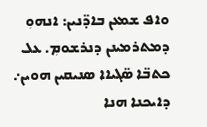ܘܐܦ ܫܡܥܢ ܒܐܕ̈ܢܝܢ: ܐܢܗܘܼ ܕܡܬܪܡܝܢܢ ܕܢܪܫܘܡܼ. ܥܠ ܟܬܒ̈ܐ ܣ̈ܓܝܐܐ ܣܢܝܩܝܢ ܗܘܝܢ܇ ܕܐܝܟܢܐ ܗܢܐ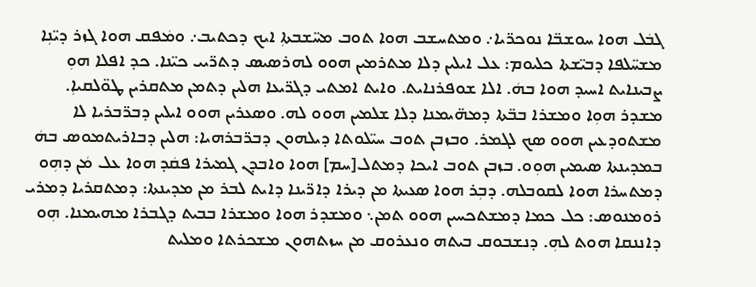ܓܒܿܠ ܗܘܐ ܚܘܫܒ̈ܐ ܢܘܟܪ̈ܝܐ܇ ܘܡܬܚܫܒ ܗܘܐ ܬܘܒ ܡܚ̈ܫܒܬܐܼ ܐܝܟ ܕܟܬܝܒ܇ ܘܡܿܦܩ ܗܘܐ ܓܙܪ ܕܝ̈ܢܼܐ ܡܫܚ̈ܠܦܐ ܕܒܝ̈ܫܬܐ ܟܠܝܘܡ: ܥܠ ܐܝܠܝܢ ܕܠܐ ܡܬܪܡܝܢ ܗܘܘ ܠܗܪܣܝܣ ܕܬܪ̈ܝܝ ܟܝ̈ܢܐ. ܟܕ ܐܦܠܐ ܗܘܼ ܨܒܝܢܐܝܬ ܐܚܝܕ ܗܘܐ ܒܗܿ. ܐܠܐ ܫܘܦܪܢܐܝܬ. ܘܐܝܬ ܐܡܬܝ ܕܓܪ̈ܝܥܐ ܗܠܝܢ ܕܬܡܢ ܡܬܩܪܝܢ ܛܘ̈ܠܩܝܐܼ. ܡܫܕܪ ܗܘܼܐ ܘܡܫܪܐ ܒܒ̈ܬܐ ܕܡܗ̈ܝܡܢܐ ܕܠܐ ܫܠܡܝܢ ܗܘܘ ܠܗ. ܘܣܥܪܝܢ ܗܘܘ ܐܝܠܝܢ ܕܒܪ̈ܒܪܝܐ ܠܐ ܡܫܬܘܕܥܝܢ ܗܘܘ ܣܟ ܠܓܡܪ. ܘܒܙܒܢ ܬܘܒ ܚܝ̈ܠܘܬܐ ܕܝܠܗܘܢ ܕܒܪ̈ܒܪܗܝܐ: ܗܠܝܢ ܕܒܐܪܝܬܡܘܣ ܒܗܿ ܒܡܕܝܢܬܐ ܣܝܡܝܢ ܗܘܼܘ. ܒܙܒܢ ܬܘܒ ܐܝܟܐ ܕܡܬܠ[ܚܡ] ܗܘܐ ܘܐܒܕܢ ܓܡܝܪܐ ܦܩܿܕ ܗܘܐ ܥܠ ܡܿܢ ܕܗܼܘ ܕܡܬܚܪܐ ܗܘܐ ܠܩܘܒܠܗ. ܕܒܼܪ ܗܘܐ ܣܥܝܬܐ ܡܢ ܕܝܪܐ ܕܐܪ̈ܝܢܐ ܕܐܝܬ ܠܒܪ ܡܢ ܡܕܝܢܬܐ: ܕܡܬܩܪܝܐ ܕܡܪܝ ܪܘܡܢܘܣ: ܟܠ ܟܡܐ ܕܡܫܬܟܚܝܢ ܗܘܘ ܬܡܢ܆ ܘܡܫܕܪ ܗܘܐ ܘܡܫܪܐ ܒܒܝܬ ܕܓܒܪܐ ܡܗܝܡܢܐ. ܗܼܘ ܕܐܢܢܩܐ ܗܘܬ ܠܗܼ. ܕܢܫܒܘܩ ܒܝܬܗ ܘܢܥܪܘܩ ܡܢ ܚܙܬܗܘܢ ܡܫܟܪܬܐ ܘܡܠܝܬ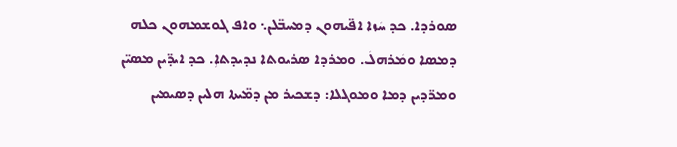ܣܘܪܕܐ. ܟܕ ܚܿܙܐ ܐܦ̈ܝܗܘܢ ܕܡܚܒ̈ܠܢ܆ ܘܐܦ ܓܘܫܡܗܘܢ ܟܠܗ ܕܡܣܐ ܘܡܿܪܗܠܿ. ܘܡܪܕܐ ܣܪܝܘܬܐ ܢܕܝܕܬܐܼ. ܟܕ ܐܝܕ̈ܝܢ ܡܣܝ̈ܢ ܘܡܪ̈ܕܝܢ ܕܡܐ ܘܡܘܓܠܐ: ܕܫܟܝܪ ܡܢ ܕܡ̈ܝܬܐ ܗܠܝܢ ܕܣܝܡܝܢ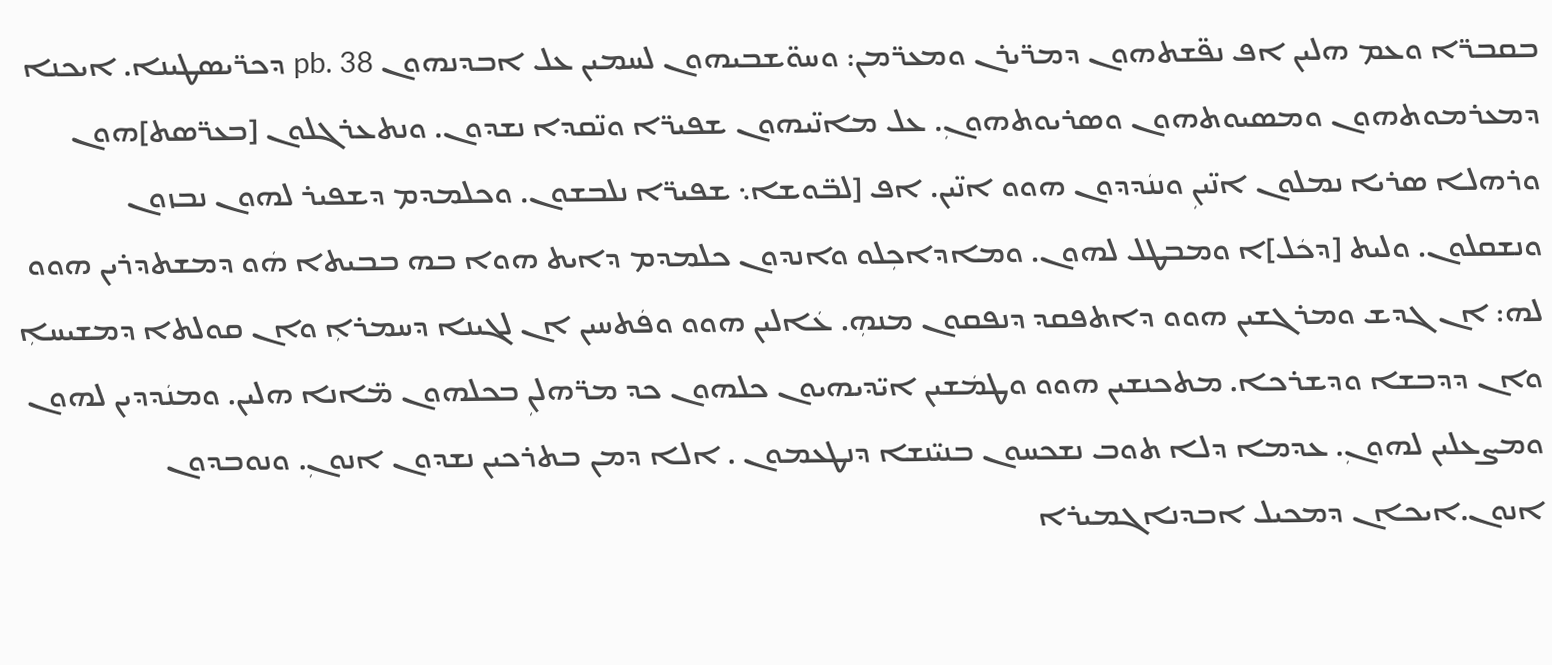ܒܩܒܪ̈ܐ ܘܥܡ ܗܠܝܢ ܐܦ ܢܦ̈ܫܬܗܘܢ ܕܡܪ̈ܝܪܢ ܘܡܥܪ̈ܡܢ: ܘܚܘ̈ܫܒܝܗܘܢ ܠܚܡܝܢ ܥܠ ܐܒܕܢܗܘܢ pb. 38 ܕܟܪ̈ܝܣܛܝܢܐ. ܐܝܟܢܐ ܕܡܥܪܡܘܬܗܘܢ ܘܡܣܝܘܬܗܘܢ ܘܣܪܝܘܬܗܘܢܼ. ܥܠ ܡܐܢ̈ܝܗܘܢ ܫܦܝܪ̈ܐ ܘܢ̈ܩܕܐ ܢܫܕܘܢ. ܘܢܬܥܪܓܠܘܢ [ܒܥܪ̈ܣܬ]ܗܘܢ ܘܪܗܠܐ ܣܪܝܐ ܢܡܠܘܢ ܐܢ̈ܝܢܼ ܘܢܢܿܕܕܘܢ ܗܘܘ ܐܢ̈ܝܢ. ܐܦ [ܠܒ̈ܘܫܐ܆ ܫܦܝܪ̈ܐ ܢܠܒܫܘܢ. ܘܟܠܡܕܡ ܕܫܦܝܪ ܠܗܘܢ ܢܒܙܘܢ ܘܢܫܩܠܘܢ. ܘܠܝܬ [ܕܟܿܠ]ܐ ܘܡܒܛܠ ܠܗܘܢ. ܘܡܐܕܐܟܼܠܘ ܘܐܢܕܘܢ ܟܠܡܕܡ ܕܐܝܬ ܗܘܐ ܒܗ ܒܒܝܬܐ ܗܿܘ ܕܡܫܬܕܪܝܢ ܗܘܘ ܠܗ: ܐܢ ܓܕܫ ܘܡܪܓܫܝܢ ܗܘܘ ܕܐܬܦܩܕ ܕܢܦܩܘܢ ܡܢܗܼ. ܥܿܐܠܝܢ ܗܘܘ ܘܦܿܬܚܝܢ ܐܢ ܠܓܝܢܐ ܕܚܡܪܐܼ ܘܐܢ ܩܘܠܬܐ ܕܡܫܝܚܐܼ ܘܐܢ ܕܕܒܫܐ ܘܕܫܪܟܐ. ܡܬܟܢܫܝܢ ܗܘܘ ܘܛܡܿܫܝܢ ܐܝ̈ܕܝܗܝܘܢ ܟܠܗܘܢ ܟܕ ܡܪ̈ܗܠܢܼ ܒܟܠܗܘܢ ܡ̈ܐܢܐ ܗܠܝܢ. ܘܡܢܿܕܕܝܢ ܠܗܘܢ ܘܡܨܥܠܝܢ ܠܗܘܢܼ. ܥܕܡܐ ܕܠܐ ܬܘܒ ܢܫܟܚܘܢ ܒܢܝ̈ܢܫܐ ܕܢܛܥܡܘܢ . ܐܠܐ ܕܡܢ ܒܬܪܟܝܢ ܢܫܕܘܢ ܐܢܘܢܼ. ܘܢܘܒܕܘܢ ܐܢܘܢ.ܐܝܟܐܢ ܕܡܟܝܠ ܐܒܕܢܐܓܡܝܪܐ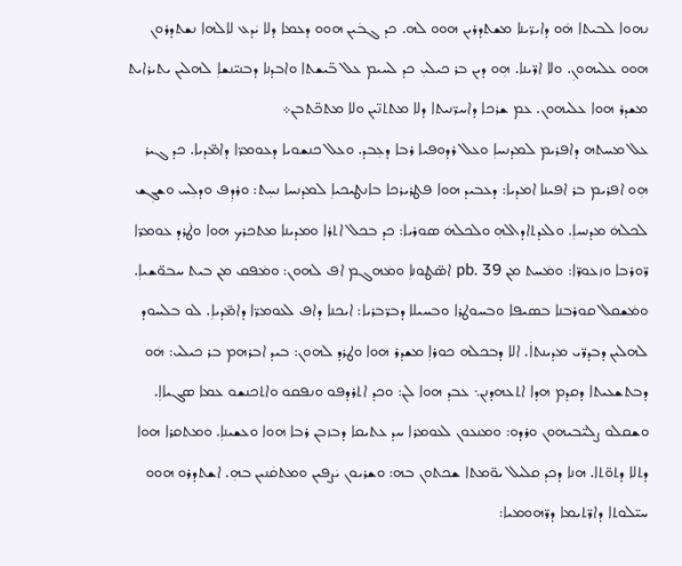ܢܗܘܐ ܠܒܝܬܐ ܗܿܘ ܕܐܝܪ̈ܝܢܐ ܡܫܬܕܪܝܢ ܗܘܘ ܠܗ. ܟܕ ܓܒܿܝܢ ܗܘܘ ܕܥܡܐ ܕܠܐ ܝܿܕܥ ܠܐܠܗܐ ܢܫܬܕܪܘܢ ܗܘܘ ܥܠܝܗܘܢܼ. ܘܠܐ ܐܪ̈ܝܢܐ. ܗܼܘ ܕܝܢ ܒܪ ܟܝܠܝܼ ܟܕ ܠܚܝܡ ܥܠ ܒ̈ܝܫܬܐ ܘܐܒܕܢܐ ܕܒܢܝ̈ܢܫܐܼ ܠܗܠܝܢ ܝܬܝܪܐܝܬ ܡܫܕܪ ܗܘܐ ܥܠܝܗܘܢ. ܥܡ ܫܪܟܐ ܕܐܚܪ̈ܢܝܬܐ ܕܠܐ ܡܬܬܢ̈ܝܢ ܘܠܐ ܡܬܟ̈ܬܒܢ܀
ܥܠ ܡܚܬܗ ܕܐܦܪܝܡ ܠܡܕܢܚܐܼ ܘܥܠ ܪܕܘܦܝܐ ܪܒܐ ܕܥܼܒܕ. ܘܥܠ ܟܢܫܘܝܐ ܕܥܘܡܪ̈ܐ ܕܐܡ̈ܕܝܐ. ܟܕ ܓܝܪ ܗܼܘ ܐܦܪܝܡ ܒܪ ܐܦܝܢܐ ܐܡܕܝܐ: ܕܥܒܝܕ ܗܘܐ ܦܛܪܝܪܟܐ ܒܐܢܛܝܟܝܐܼ ܠܡܕܢܚܐ ܢܚܼܬ: ܘܪܕܼܦ ܘܕܠܼܚ ܘܫܓܼܫ ܠܟܠܗܿ ܡܕܢܚܐܼ. ܘܠܥܕܬܐܕܐܠܗܼ ܘܠܟܠܗܿ ܣܘܪܝܐ: ܟܕ ܒܟܠ ܐܬܪܐ ܘܡܕܝܢܐ ܡܬܟܪܟ ܗܘܐ ܘܛܿܪܕ ܥܘܡܪ̈ܐ ܪ̈ܘܪܒܐ ܘܙܥܘܪ̈ܐ: ܘܡܿܚܬ ܡܢ pb. 39 ܐܣ̈ܛܘܢܐܼ ܘܡܿܗܓܡ ܐܦ ܠܗܘܢ: ܘܡܿܦܩ ܡܢ ܒܝܬ ܚܒܘ̈ܫܝܐܼ. ܘܡܿܫܩܠ ܩܘܪܒܢܐ ܒܣܝܦܐ ܘܒܚܘܛܪܐ ܘܒܚܝܠܐ ܕܒܪ̈ܒܪܝܐ: ܐܝܟܢܐ ܕܐܦ ܠܥܘܡܪ̈ܐ ܕܐܡ̈ܕܝܐܼ. ܠܘ ܒܠܚܘܕ ܠܗܠܝܢ ܕܒܕܪ̈ܝ ܡܕܝܢܬܐܿ. ܐܠܐ ܕܒܟܠܗ ܟܘܪܐܼ ܡܫܕܪ ܗܘܐ ܘܛܪܕ ܠܗܘܢ: ܒܝܕ ܐܒܪܗܡ ܒܪ ܟܝܠܝ: ܗܿܘ ܕܒܬܫܥܝܬܐ ܕܩܕܡ ܗܕܐ ܐܬܥܗܕܢܢ܆ ܥܒܕ ܗܘܐ ܠܢ: ܘܟܕ ܐܬܪܕܦܘ ܘܢܦܩܘ ܘܐܬܟܢܫܘ ܥܡܐ ܣܓܝܐܐܼ. ܘܫܩܠܘ ܨܠܝ̈ܒܝܗܘܢ ܘܪܕܘ: ܘܡܢܥܘܢ ܠܥܘܡܪܐ ܚܕ ܥܬܝܩܐ ܕܒܙܒܢ ܪܒܐ ܗܘܐ ܘܥܫܝܢܐܼ. ܘܡܬܩܪܐ ܗܘܐ ܕܬܠܐ ܕܬܘ̈ܬܐ. ܗܢܐ ܕܟܕ ܩܠܝܠ ܝܘ̈ܡܬܐ ܫܟܬܘܢ ܒܗ: ܘܫܪܝܘܢ ܝܿܨܦܝܢ ܘܡܬܩܿܢܝܢ ܒܗܼ. ܐܫܬܕܪܘ ܗܘܘ ܚܝ̈ܠܘܬܐ ܕܐܪ̈ܬܝܡܐ ܕܪ̈ܗܘܡܝܐ: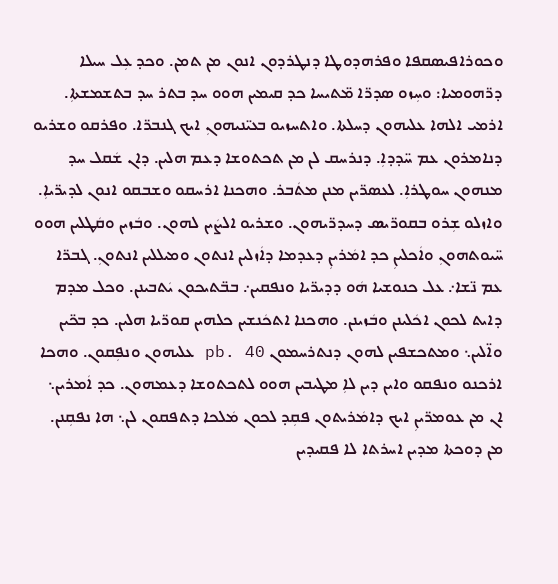ܘܟܘܪܐܦܝܣܩܦܐ ܘܦܪܗܕܘܛܐ ܕܢܛܪܕܘܢ ܐܢܘܢ ܡܢ ܬܡܢ. ܘܟܕ ܥܼܠ ܚܝܠܐ ܕܪ̈ܗܘܡܝܐ: ܘܚܼܙܘ ܣܕܪ̈ܐ ܡ̈ܬܝܚܐ ܟܕ ܩܝܡܝܢ ܗܘܘ ܚܕ ܒܬܪ ܚܕ ܒܬܫܡܫܬܐܼ. ܐܪܡܝ ܐܠܗܐ ܥܠܝܗܘܢ ܕܚܠܬܐ. ܘܐܬܚܙܝܘ ܒܥܝ̈ܢܝܗܘܢܼ ܐܝܟ ܓܢܒܪ̈ܐ. ܘܦܪܩܘ ܘܫܪܝܘ ܕܢܐܡܪܘܢ ܥܡ ܚ̈ܕܕܐܼ. ܕܢܪܚܩ ܠܢ ܡܢ ܬܟܬܘܫܐ ܕܥܡ ܗܠܝܢ. ܕܐܢ ܫܿܩܠ ܚܕ ܡܢܗܘܢ ܚܘܛܪܐܼ. ܠܥܣܪ̈ܝܢ ܡܢܢ ܡܬܿܒܪ. ܘܗܟܢܐ ܐܪܚܩܘ ܘܫܒܩܘ ܐܢܘܢ ܠܕܝܪ̈ܝܐܼ. ܘܐܙܠܘ ܫܼܪܘ ܒܩܘܪ̈ܝܣ ܕܚܕܪ̈ܝܗܘܢ. ܘܫܪܝܘ ܐܠܨܿܝܢ ܠܗܘܢ. ܘܒܿܙܝܢ ܘܩܿܛܠܝܢ ܗܘܘ ܚ̈ܝܘܬܗܘܢܼ ܘܐܿܟܠܝܢܼ ܟܕ ܐܡܿܪܝܢܼ ܕܥܕܡܐ ܕܐܿܙܠܝܢ ܐܢܬܘܢ ܘܡܝܠܠܝܢ ܐܢܬܘܢܼ. ܓܒܪ̈ܐ ܥܡ ܢ̈ܫܐ܇ ܥܠ ܟܢܘܫܝܐ ܗܿܘ ܕܕܝܪ̈ܝܐ ܘܢܦܩܝܢ܇ ܒܒ̈ܬܝܟܘܢ ܝܿܬܒܝܢܢ. ܘܟܠ ܡܕܡ ܕܐܝܬ ܠܟܘܢ ܐܟܿܠܝܢܢ ܘܒܿܙܝܢܢ. ܘܗܟܢܐ ܐܬܟܿܢܫܝܢ ܟܠܗܝܢ ܩܘܪ̈ܝܐ ܗܠܝܢ. ܟܕ ܒܟ̈ܝܢ ܘܐ̈ܠܝܢ܆ ܘܡܬܟܫܦܝܢ ܠܗܘܢ ܕܢܬܪܚܡܘܢ pb. 40 ܥܠܝܗܘܢ ܘܢܦܼܩܘܢ. ܘܗܟܐ ܐܪܟܢܘ ܘܢܦܩܘ ܘܐܝܢ ܕܝܢ ܠܐܼ ܡܛܝܒܝܢ ܗܘܘ ܠܬܟܬܘܫܐ ܕܥܡܗܘܢ. ܟܕ ܐܿܡܪܝܢ܆ ܐܢ ܡܢ ܥܘܡܪ̈ܝܢܼ ܐܝܟ ܕܐܡܿܪܝܬܘܢ ܦܩܼܕ ܠܟܘܢ ܡܿܠܟܐ ܕܬܦܩܘܢ ܠܢ܆ ܗܐ ܢܦܩܼܢܢ. ܡܢ ܕܘܟܬܐ ܡܕܝܢ ܐܚܪܬܐ ܠܐ ܦܩܝܕܝܢ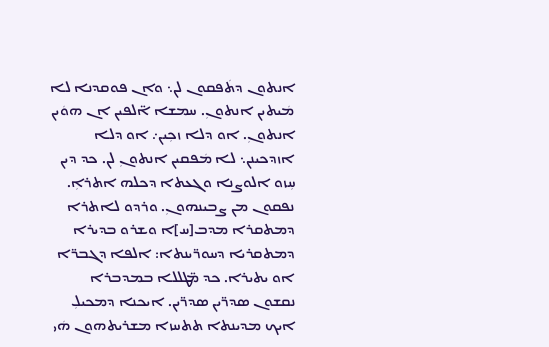ܐܢܬܘܢ ܕܬܿܦܩܘܢ ܠܢ܆ ܘܐܢ ܦܘܩܕܢܐ ܠܐ ܡܿܝܬܝܢ ܐܢܬܘܢܼ. ܚܡܫܐ ܐ̈ܠܦܝܢ ܐܢ ܗܘܿܝܢ ܐܢܬܘܢܼ. ܐܘ ܕܠܐ ܙܟܼܝܢ܇ ܐܘ ܕܠܐ ܐܙܕܟܝܢܢ܆ ܠܐ ܡܿܦܩܝܢ ܐܢܬܘܢܼ ܠܢ. ܟܕ ܕܝܢ ܚܼܙܘ ܐܠܘܨܢܐ ܘܓܥܬܐ ܕܟܠܗ ܐܬܪܐܼ. ܢܦܩܘܢ ܡܢ ܨܒܝܢܗܘܢܼ. ܘܪܕܘ ܠܐܬܪܐ ܕܡܬܩܪܐ ܡܕܒ[ܚ]ܐ ܘܫܪܘ ܒܕܝܪܐ ܕܡܬܩܪܝܐ ܕܚܘܪ̈ܝܢܬܐ: ܐܠܦܐ ܕܓܒܪ̈ܐ ܐܘ ܝܬܝܪܐ. ܟܕ ܡ̈ܛܠܠܐ ܒܡܕܒܪܐ ܢܩܫܘܢ ܣܕܪ̈ܝܢ ܣܕܪ̈ܝܢ. ܐܝܟܢܐ ܕܡܟܝܠܼ ܐܝܟ ܡܕܝܢܬܐ ܬܬܚܙܐ ܡܫܪܝܬܗܘܢ ܗܿܝ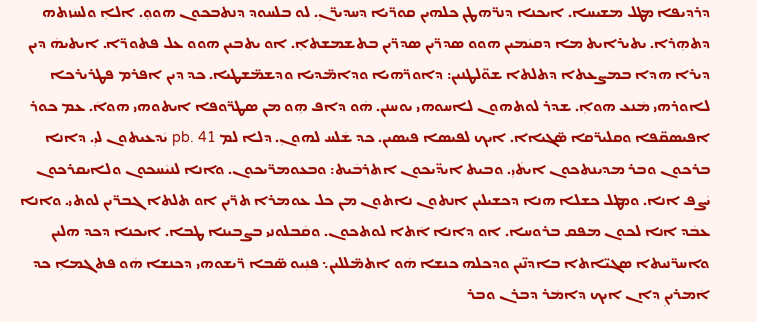ܕܪܕܝܦܐ ܡܛܠ ܡܫܝܚܐ. ܐܝܟܢܐ ܕܢܪ̈ܗܛܢ ܟܠܗܝܢ ܩܘܪ̈ܝܐ ܕܚܕܝܪ̈ܢܼ. ܠܘ ܒܠܚܘܕ ܕܢܬܒܟܘܢ ܗܘܘܼ. ܐܠܐܼ ܘܠܚܙܬܗ ܕܬܗܼܪܐ. ܝܬܝܪܐܝܬ ܡܐ ܕܩܝܿܡܝܢ ܗܘܘ ܣܕܪ̈ܝܢ ܣܕܪ̈ܝܢ ܒܬܫܡܫܬܐܼ. ܐܘ ܝܬܒܝܢ ܗܘܘ ܥܠ ܦܬܘܪ̈ܐ. ܐܝܬܝܗܿ ܕܝܢ ܕܝܪܐ ܗܕܐ ܒܡܨܥܬܐ ܕܬܠܬܐ ܫܘ̈ܠܛܢܝܢ: ܕܐܘܪ̈ܗܝܐ ܘܕܐܡ̈ܕܝܐ ܘܕܫܡ̈ܫܛܝܐ. ܟܕ ܕܝܢ ܐܦܪܡ ܦܛܪܝܪܟܐ ܠܐܘܪܗܝ ܡܿܢܥ ܗܘܐܼ. ܫܕܪ ܠܘܬܗܘܢ ܠܐܚܘܗܝ ܝܘܚܢܢ. ܗܿܘ ܕܐܦ ܗܼܘ ܡܢ ܣܛܪ̈ܘܦܐ ܐܝܬܘܗܝ ܗܘܐܿ. ܥܡ ܟܘܪ ܐܦܝܣܩ̈ܦܐ ܘܩܠܝܪ̈ܩܐ ܣ̈ܓܝܐܐ. ܐܝܟ ܠܦܝܣܐ ܦܝܣܝܢ. ܟܕ ܫܿܠܚ ܠܗܘܢܼ. ܕܠܐ ܠܡ pb. 41 ܝܿܕܥܝܬܘܢ ܠܝܼ. ܕܐܢܐ ܒܪܟܘܢ ܘܒܪ ܡܕܝܢܬܟܘܢ ܐܝܬܿܝܼ. ܘܒܝܬ ܐܝܕ̈ܝܟܘܢ ܐܬܪܒܿܝܬ: ܘܒܥܘܡܪ̈ܝܟܘܢ. ܘܐܢܐ ܠܢܝܿܚܟܘܢ ܘܠܐܝܩܪܟܘܢ ܝܿܨܦ ܐܢܐ. ܘܡܛܠ ܟܫܠܐ ܗܢܐ ܕܟܫܝܠܝܢ ܐܢܬܘܢ ܢܐܬܘܢ ܡܢ ܟܠ ܥܘܡܪܐ ܬܪ̈ܝܢ ܐܘ ܬܠܬܐ ܓܒܪ̈ܝܢ ܠܘܬܝ. ܘܐܢܐ ܥܒܿܕ ܐܢܐ ܠܟܘܢ ܡܦܩ ܒܪܘܚܐ. ܐܘ ܕܐܢܐ ܐܿܬܐ ܠܘܬܟܘܢ. ܘܩܿܒܠܘܢܝ ܒܨܒܝܢܐ ܛܒܐ. ܐܝܟܢܐ ܕܟܕ ܗܠܝܢ ܘܐܚܪ̈ܢܝܬܐ ܣܓܝ̈ܐܬܐ ܒܐܕܢ̈ܝܢ ܘܕܟܠܗ ܟܢܫܐ ܗܿܘ ܐܬܡ̈ܠܠܝܢ܆ ܦܢܼܝܘ ܣ̈ܒܐ ܪ̈ܝܫܘܗܝ ܕܟܢܫܐ ܗܿܘ ܦܬܓܡܐܼ ܟܕ ܐܿܡܪܝܢܼ ܕܐܢ ܐܝܟ ܕܐܡܿܪ ܕܒܪܢ ܘܒܪ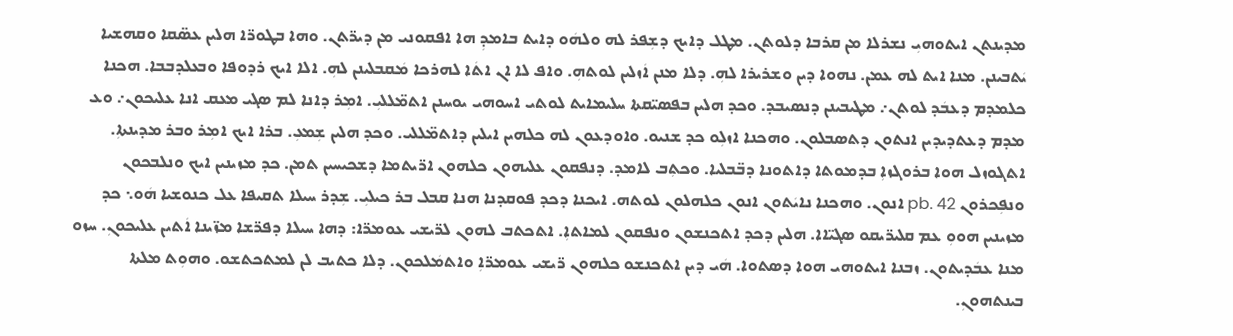ܡܕܝܢܬܢ ܐܝܬܘܗܝܼ ܢܫܪܠܐ ܡܢ ܩܪܒܐ ܕܠܘܬܢ. ܡܛܠ ܕܐܝܟ ܕܫܼܦܪ ܠܗ ܘܠܗܿܘ ܕܐܝܬ ܒܐܡܕܼ ܗܐ ܐܦܩܘܢܝ ܡܢ ܕܝܪ̈ܬܢ. ܘܗܐ ܒܛܘܪ̈ܐ ܗܠܝܢ ܥܣ̈ܩܐ ܘܩܗܫܝܐ ܝܿܬܒܝܢܢ. ܡܢܐ ܐܝܬ ܠܗ ܥܡܢ. ܢܗܘܐ ܕܝܢ ܘܫܪܝܪܐ ܠܗܼ. ܕܠܐ ܡܢܢ ܐܿܙܠܝܢ ܠܘܬܗܼ. ܘܐܦ ܠܐ ܐܢ ܐܬܿܐ ܠܗܪܟܐ ܡܿܩܒܠܝܢܢ ܠܗܼ. ܐܠܐ ܐܝܟ ܪܕܘܦܐ ܘܒܥܠܕܒܒܐ. ܗܟܢܐ ܟܠܡܕܡ ܕܥܒܿܕ ܠܘܬܢ܇ ܡܛܝܒܝܢܢ ܕܢܣܝܒܕ. ܘܟܕ ܗܠܝܢ ܒܦܣܝ̈ܩܬܐ ܚܠܝܡܐܝܬ ܠܘܬܝ ܐܚܘܗܝ ܝܘܚܢܢ ܐܬܡ̈ܠܠܝܼ. ܐܡܼܪ ܕܐܢܐ ܠܡ ܣܓܝ ܡܥܩ ܐܢܐ ܥܠܝܟܘܢ܇ ܘܥ ܡܕܡ ܕܥܬܕܝܕܝܢ ܐܢܬܘܢ ܕܬܣܒܠܘܢ. ܘܗܟܢܐ ܐܙܠܼܘ ܟܕ ܫܢܝܘ. ܘܐܘܕܥܘܢ ܠܗ ܟܠܗܝܢ ܐܝܠܝܢ ܕܐܬܡ̈ܠܠܝ. ܘܟܕ ܗܠܝܢ ܫܼܡܥܼ. ܒܪܐ ܐܝܟ ܐܡܼܪ ܘܒܪ ܡܕܝܢܬܐܼ. ܐܬܓܘܙܠ ܗܘܐ ܒܪܘܓܙܐܼ ܒܕܡܘܬܐ ܕܐܬܘܢܐ ܕܒ̈ܒܠܝܐ. ܘܟܬܼܒ ܠܐܡܕ. ܕܢܦܩܘܢ ܥܠܝܗܘܢ ܟܠܗܘܢ ܐܪ̈ܝܬܡܐ ܕܫܟܝܚܝܢ ܬܡܢ. ܟܕ ܡܙܝܢܝܢ ܐܝܟ ܘܢܠܒܟܘܢ ܘܢܦܼܟܪܘܢ pb. 42 ܐܢܘܢ. ܘܗܟܢܐ ܢܐܝܿܬܘܢ ܐܢܘܢ ܟܠܗܠܘܢ ܠܘܬܗ. ܐܝܟܢܐ ܕܟܕ ܦܘܩܕܢܐ ܗܢܐ ܩܒܠ ܒܪ ܟܝܠܝܼ. ܫܼܕܪ ܚܝܠܐ ܬܩܝܦܐ ܥܠ ܟܢܘܫܝܐ ܗܿܘ܆ ܟܕ ܡܙܝܢܝܢ ܗܘܘܼ ܥܡ ܩܠܝܪ̈ܝܩܘ ܣܓܝ̈ܐܐ. ܗܠܝܢ ܕܟܕ ܐܬܟܢܫܘܢ ܘܢܦܩܘܢ ܠܡܐܬܐܼ. ܐܬܟܬܒ ܠܗܘܢ ܠܪ̈ܝܫܝ ܥܘܡܪ̈ܐ: ܕܗܐ ܚܝܠܐ ܕܦܪ̈ܫܐ ܡܙ̈ܝܢܐ ܐܿܬܝܢ ܥܠܝܟܘܢܼ. ܚܙܘ ܡܢܐ ܥܒܿܕܝܬܘܢ. ܙܒܢܐ ܐܝܬܘܗܝ ܗܘܐ ܕܣܬܘܐ. ܗܿܝ ܕܝܢ ܐܬܟܢܫܘ ܟܠܗܘܢ ܪ̈ܝܫܝ ܥܘܡܪ̈ܐܼ ܘܐܬܡܿܠܟܘܢ. ܕܠܐ ܟܬܝܒ ܠܢ ܠܡܬܟܬܫܘ. ܘܗܘܼܬ ܡܠܬܐ ܒܝܢܬܗܘܢܼ.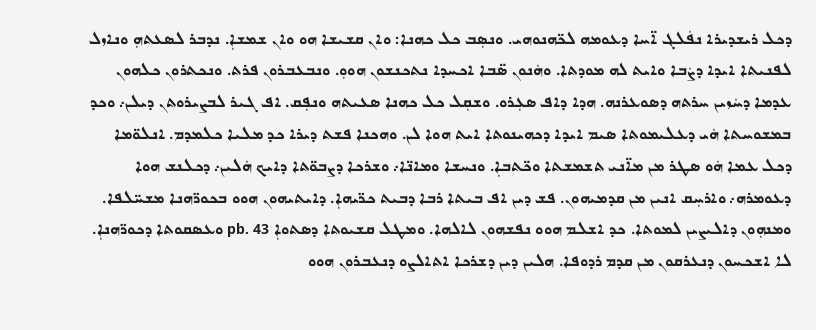ܕܟܠ ܪܝܫܕܝܪܐ ܢܦܿܠܓ ܐ̈ܚܐ ܕܥܘܡܗ ܠܟ̈ܗܢܘܗܝ. ܘܢܣܼܒ ܟܠ ܟܗܢܐ: ܘܐܢ ܩܫܝܫܐ ܗܘ ܘܐܢ ܫܡܫܐܼ. ܢܕܒܪ ܠܣܥܬܗܼ ܘܢܐܙܠ ܠܦܢܝܬܐ ܐܝܕܐ ܕܨܿܒܐ ܘܐܝܬ ܠܗ ܡܘܕܬܐ. ܘܗܿܢܘܢ ܣ̈ܒܐ ܐܟܚܕܐ ܢܬܟܢܫܘܢ ܗܘܘܼ. ܘܢܒܥܒܪܘܢ ܦܪܬ. ܘܢܟܬܪܘܢ ܟܠܗܘܢ ܥܕܡܐ ܕܚܿܙܝܢ ܚܪܬܗ ܕܣܘܥܪܢܗ. ܗܕܐ ܕܐܦ ܣܥܼܪܘ. ܘܫܩܼܠ ܟܠ ܟܗܢܐ ܣܥܝܬܗ ܘܢܦܼܩ. ܐܦ ܓܝܪ ܠܒܨܝܪܘܬܢ ܕܝܠܢ܇ ܘܟܕ ܒܡܫܘܚܬܐ ܗܿܝ ܕܥܠܝܡܘܬܐ ܣܝܡ ܐܝܕܐ ܕܟܗܝܢܘܬܐ ܐܝܬ ܗܘܐ ܠܢ. ܘܗܟܢܐ ܦܫܬ ܕܝܪܐ ܟܕ ܡܠܝܐ ܟܠܡܕܡ. ܐܢܠܘ̈ܡܐ ܕܟܠ ܥܡܐ ܗܿܘ ܣܛܪ ܡܢ ܡܐ̈ܢܝ ܬܫܡܫܬܐ ܘܟ̈ܬܒܐܼ. ܘܢܚܫܐ ܘܡܐܢ̈ܐ܇ ܘܫܪܟܐ ܕܨܒܘ̈ܬܐ ܕܐܝܟ ܗܿܠܝܢ܇ ܕܟܠܢܫ ܗܘܐ ܕܥܘܡܪܗ܇ ܘܐܪܚܼܩ ܐܢܝܢ ܡܢ ܩܕܡܝܗܘܢ. ܦܫ ܕܝܢ ܐܦ ܒܝܬܐ ܪܒܐ ܕܒܝܬ ܟܪ̈ܝܗܐܼ. ܕܐܝܬܝܗܘܢ ܗܘܘ ܒܟܘܪ̈ܗܢܐ ܡܫܚ̈ܠܦܐ. ܘܡܢܗܼܘܢ ܕܐܠܝܨܝܢ ܠܡܘܬܐ. ܟܕ ܐܫܠܡ ܗܘܘ ܢܦܫܗܘܢ ܠܐܠܗܐ. ܘܡܛܠ ܩܫܝܘܬܐ ܕܣܬܘܐܼ pb. 43 ܘܥܣܩܘܬܐ ܕܟܘܪ̈ܗܢܐܼ. ܠܐ ܐܫܟܚܘܢ ܕܢܥܪܩܘܢ ܡܢ ܩܕܡ ܪܕܘܦܐ. ܗܠܝܢ ܕܝܢ ܕܫܪܟܐ ܐܬܐܠܨܘ ܕܢܥܒܪܘܢ ܗܘܘ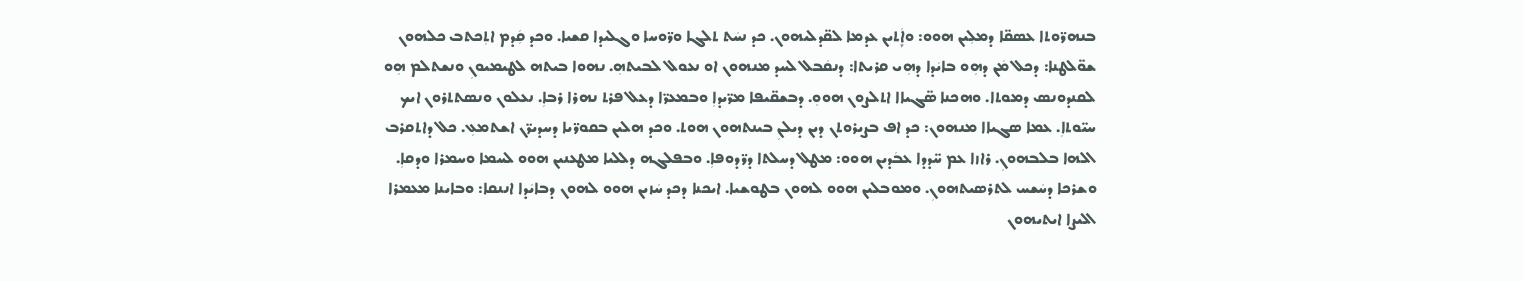ܒܢܗܪ̈ܘܬܐ ܥܣܩ̈ܐ ܕܡܠܼܝܢ ܗܘܘ: ܘܐܾܿܬܝܢ ܥܕܡܐ ܠܩ̈ܕܠܝܗܘܢ. ܟܕ ܢܚܿܬ ܬܠܓܐ ܘܪ̈ܘܚܐ ܘܓܠܝܕܐ ܩܫܝܐ. ܘܟܕ ܩܼܿܕܡ ܐܬܼܟܬܒ ܟܠܗܘܢ ܫܘ̈ܠܛܢܐ: ܕܟܠ ܡܿܢ ܕܗܼܘ ܒܐܝܿܕܐ ܕܗܼܝ ܩܪܝܬܐ: ܕܢܩܿܒܠ ܠܚܕ ܡܢܗܘܢ ܐܘ ܢܥܘܠ ܠܒܝܬܗܼ. ܢܗܘܐ ܒܝܬܗ ܠܛܝܡܝܘܢܼ ܘܢܫܬܠܡ ܗܼܘ ܠܩܢܕܘܢܣ ܕܡܘܬܐ. ܘܗܟܢܐ ܣ̈ܓܝܐܐ ܐܬܠܨܘܢ ܗܘܘܼ. ܕܒܫܩ̈ܝܦܐ ܡܪ̈ܝܕܐܼ ܘܒܡܥܪ̈ܐ ܕܥܠ ܦܪܬ ܢܗܪܐ ܪܒܐܼ. ܢܥܠܘܢ ܘܢܣܬܬܪܘܢ ܐܝܟ ܚܝ̈ܘܬܐܼ. ܥܡܐ ܣܓܝܐܐ ܡܢܗܘܢ: ܟܕ ܐܦ ܒܨܝܪܘܬܢ ܕܝܢ ܕܝܠܢܼ ܒܝܢܬܗܘܢ ܗܘܬ. ܘܟܕ ܗܠܝܢ ܒܩܘܪ̈ܝܐ ܕܚܕܝܪ̈ܢ ܐܫܬܡܥܼ. ܟܠ ܕܐܬܩܪܒ ܐܠܗܐ ܒܠܒܗܘܢܼ. ܪܐܙܐ ܥܡ ܚ̈ܕܕܐ ܥܒܿܕܝܢ ܗܘܘ: ܡܛܠ ܕܚܠܬܐ ܕܪ̈ܕܘܦܐܼ. ܘܒܦܠܓܗ ܕܠܠܝܐ ܡܛܥܢܝܢ ܗܘܘ ܠܚܡܐ ܘܚܡܪܐ ܘܕܩܐܼ. ܘܫܪܟܐ ܕܚܿܫܚ ܠܬܪܣܝܬܗܘܢܼ. ܘܡܘܒܠܝܢ ܗܘܘ ܠܗܘܢ ܒܛܘܫܝܐ. ܐܝܟܢܐ ܕܟܕ ܚܿܙܝܢ ܗܘܘ ܠܗܘܢ ܕܒܐܝܿܕܐ ܐܢܢܩܐ: ܘܒܐܝܢܐ ܡܥܡܪܐ ܐܠܝܨܐ ܐܝܬܝܗܘܢ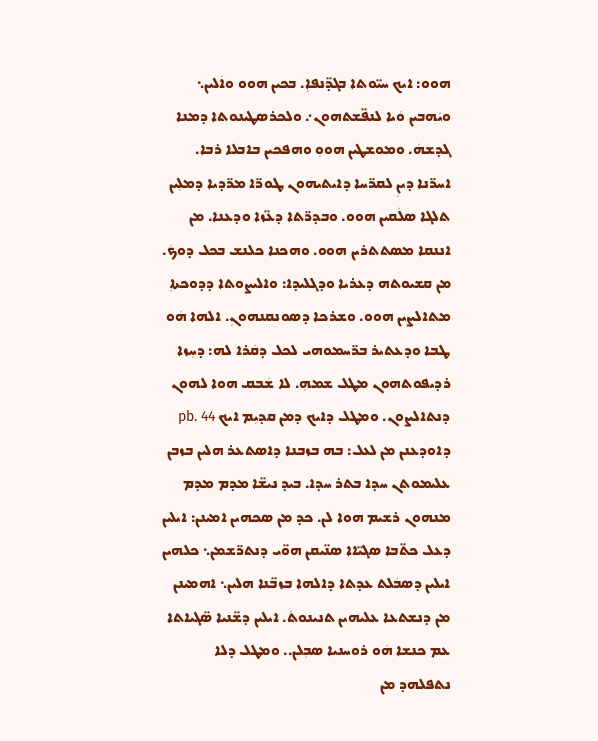ܗܘܘ: ܐܝܟ ܚܝ̈ܘܬܐ ܒܓܕ̈ܢܦܐܼ. ܒܟܝܢ ܗܘܘ ܘܐܿܠܝܢ܆ ܘܝܿܗܒܝܢ ܘܿܝܐ ܠܢܦ̈ܫܬܗܘܢ܇ ܘܠܟܪܣܛܝܢܘܬܐ ܕܡܢܐ ܓܕܫܗܿ. ܘܡܘܫܛܝܢ ܗܘܘܼ ܘܗܦܟܝܢ ܒܐܒܠܐ ܪܒܐ. ܐܚܪ̈ܢܐ ܕܝܢܼ ܠܩܪ̈ܚܐ ܕܐܝܬܝܗܘܢ ܛܘܪ̈ܐ ܡܪ̈ܕܝܐ ܕܡܠܼܝܢ ܬܠܓܐ ܣܠܿܩܝܢ ܗܘܘ. ܘܒܕܪ̈ܬܐ ܕܥ̈ܙܐ ܘܕܥܢܐ. ܡܢ ܐܢܢܩܐ ܡܣܬܬܪܝܢ ܗܘܘ. ܘܗܟܢܐ ܟܠܢܫ ܒܟܠ ܕܘܟܿ. ܡܢ ܩܫܝܘܬܗ ܕܥܪܝܐ ܘܕܓܠܝܕܐ: ܘܐܠܝܨܘܬܐ ܕܕܘܟܬܐܼ ܡܬܐܠܨܝܢ ܗܘܘ. ܘܫܪܟܐ ܕܣܘܢܩܢܗܘܢܼ. ܐܠܗܐ ܗܿܘ ܛܒܐ ܘܕܥܬܝܪ ܒܪ̈ܚܡܘܗܝ ܠܟܠ ܕܩܿܪܐ ܠܗ: ܕܚܼܙܐ ܪܕܝܦܘܬܗܘܢ ܡܛܠ ܫܡܗܼ. ܠܐ ܫܿܒܩ ܗܘܐ ܠܗܘܢ ܕܢܬܐܠܨܘܢ. ܘܡܛܠ ܕܐܝܟ ܕܡܢ ܩܕܝܼܡ ܐܝܟ pb. 44 ܕܐܘܕܥܢܢ ܡܢ ܠܥܠ: ܒܗ ܒܙܒܢܐ ܕܐܣܬܥܪ ܗܠܝܢ ܒܙܒܢ ܥܠܝܡܘܬܢ ܚܕܐ ܒܬܪ ܚܕܐ. ܒܝܕ ܢܝܫ̈ܐ ܡܕܡ ܡܕܡ ܡܢܗܘܢ ܪܫܝܡ ܗܘܐ ܠܢ. ܟܕ ܡܢ ܣܟܗܝܢ ܐܡܝܢܢ: ܐܝܠܝܢ ܕܥܠ ܟܬ̈ܒܐ ܣܓܝ̈ܐܐ ܣܢ̈ܝܩܢ ܗܘ̈ܝ ܕܢܬܪ̈ܫܡܢ܆ ܟܠܗܝܢ ܐܝܠܝܢ ܕܣܒܿܠܬ ܥܕܬܐ ܕܐܠܗܐ ܒܙܒ̈ܢܐ ܗܠܝܢ܆ ܐܗܡܝܢܢ ܡܢ ܕܢܫܬܥܐ ܥܠܝܗܝܢ ܬܢܝܢܘܬܿ. ܐܝܠܝܢ ܕܫ̈ܢܝܐ ܣ̈ܓܝܐܬܐ ܥܡ ܟܢܫܐ ܗܿܘ ܪܘܚܢܝܐ ܣܒܼܠܢ.. ܘܡܛܠ ܕܠܐ ܢܬܦܠܗܕ ܡܢ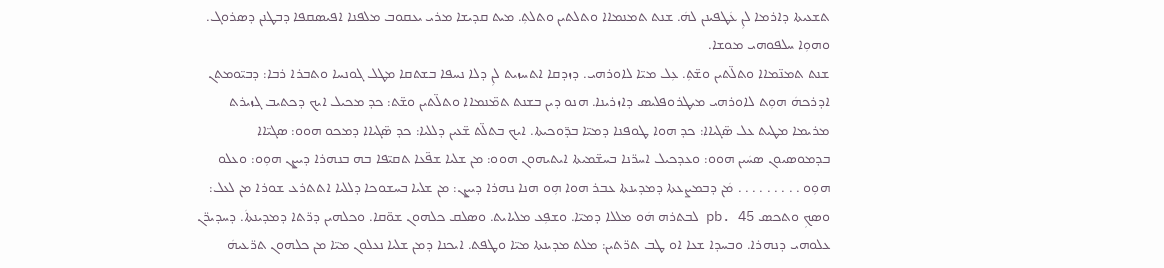ܬܫܥܝܬܐ ܕܐܪܡܐ ܠܢܼ ܥܿܛܦܝܢܢ ܠܗܿ. ܫܢܬ ܬܡܢܡܐܐ ܘܬܠܬܝܢ ܘܬܠܬܼ. ܡܝܬ ܩܕܝܫܐ ܡܪܝ ܝܥܩܘܒ ܡܠܦܢܐ ܐܦܝܣܩܦܐ ܕܒܛܢܢ ܕܣܪܘܓ. ܘܗܘܼܐ ܚܠܦܘܗܝ ܡܘܫܐ.
ܫܢܬ ܬܡܢ̈ܡܐܐ ܘܬܠ̈ܬܝܢ ܘܫ̈ܬܼ. ܥܼܠ ܡܝ̈ܐ ܠܐܘܪܗܝ. ܕܙܕܩܐ ܐܬܚܙܝܬ ܠܢܼ ܕܠܐ ܢܚܦܐ ܒܫܬܩܐ ܡܛܠ ܓܘܢܚܐ ܘܬܒܪܐ ܪܒܐ: ܕܒܝ̈ܘܡܬܢ ܐܕܪܟܗܿ ܗܘܼܬ ܠܐܘܪܗܝ ܡܝܛܪܘܦܠܝܣ ܕܐܙܪܝܢܐ. ܗܢܘ ܕܝܢ ܒܫܢܬ ܬܡ̈ܢܡܐܐ ܘܬܠ̈ܬܝܢ ܘܫ̈ܬ: ܟܕ ܡܟܝܠ ܐܝܟ ܕܟܬܝܒ ܓܙܝܪܬ ܡܪܝܡܐ ܡܛܝܬ ܥܠ ܣ̈ܓܝܐܐ: ܟܕ ܗܘܐ ܛܘܦܢܐ ܕܡܝ̈ܐ ܒܕ̈ܘܟܝܬܐ. ܐܝܟ ܒܬܠ̈ܬ ܫ̈ܥܝܢ ܕܠܠܝܐ: ܟܕ ܣ̈ܓܝܐܐ ܕܡܟܘ ܗܘܘ: ܣܓܝ̈ܐܐ ܒܕܡܘܣܝܘܢ ܣܚܿܝܢ ܗܘܘ: ܘܥܕܟܝܠ ܐܚܪ̈ܢܐ ܒܚܫ̈ܡܝܬܐ ܐܝܬܝܗܘܢ ܗܘܘ: ܡܢ ܫܠܝܐ ܫܦ̈ܥܐ ܬܩܝ̈ܦܐ ܒܗ ܒܢܗܪܐ ܕܝܨܢ ܗܘܼܘ: ܘܥܠܘ ܗܘܼܘ . . . . . . . . . ܡܿܢ ܕܒܡܨܥܬܐ ܕܡܕܝܢܬܐ ܥܒܪ ܗܘܐ ܗܼܘ ܗܢܐ ܢܗܪܐ ܕܝܨܢ: ܡܢ ܫܠܝܐ ܒܚܫܘܟܐ ܕܠܠܝܐ ܐܬܬܪܥ ܫܘܪܐ ܡܢ ܠܥܠ: ܘܣܟܼ ܘܬܟܣ pb. 45 ܠܒܬܪܗ ܗܿܘ ܡܠܠܐ ܕܡܝ̈ܐ. ܘܫܦܼܥ ܡܠܝܐܝܬ. ܘܣܠܩ ܟܠܗܘܢ ܫܘ̈ܩܐ. ܘܟܠܗܝܢ ܕܪ̈ܬܐ ܕܡܕܝܢܬܐܿ. ܕܚܕܝܪ̈ܢ ܥܠܘܗܝ ܕܢܗܪܐ. ܘܒܚܕܐ ܫܥܐ ܐܘ ܛܒ ܬܪ̈ܬܝܢ: ܡܠܬ ܡܕܝܢܬܐ ܡܝ̈ܐ ܘܛܦܬ. ܐܝܟܢܐ ܕܡܢ ܫܠܝܐ ܢܥܠܘܢ ܡܝ̈ܐ ܡܢ ܟܠܗܘܢ ܬܪ̈ܥܝܗܿ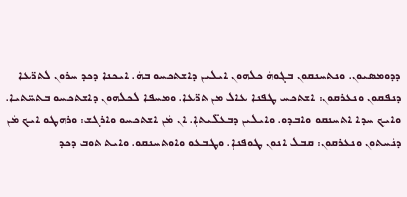ܕܕܘܡܣܝܘܢ. ܘܢܬܚܢܩܘܢ ܒܓܘܗܿ ܟܠܗܘܢ ܐܝܠܝܢ ܕܐܫܬܟܚܘ ܒܗܿ. ܐܝܟܢܐ ܕܟܕ ܚܪܘܢ ܠܬܪ̈ܥܐ ܕܢܦܩܘܢ ܘܢܥܪܩܘܢ: ܐܫܬܟܚ ܛܦܢܐ ܥܐܠ ܡܢ ܬܪ̈ܥܐ. ܘܡܚܦܐ ܠܟܠܗܘܢ ܕܐܫܬܟܚܘ ܒܬܚ̈ܬܝܐ. ܘܐܝܟ ܚܕܐ ܐܬܚܢܩܘ ܘܐܒܕܘ. ܘܐܝܠܝܢ ܕܒܥܠ̈ܝܬܐܼ. ܐܢ ܡܿܢ ܐܫܬܟܚܘ ܘܐܪܓܫ: ܘܪܗܛܘ ܐܝܟ ܡܿܢ ܕܢܿܚܬܘܢ ܘܢܥܪܩܘܢ: ܩܒܠ ܐܢܘܢ ܛܘܦܢܐܼ. ܘܛܒܥܘ ܘܐܘܬܚܢܩܘ. ܘܐܝܬ ܬܘܒ ܕܟܕ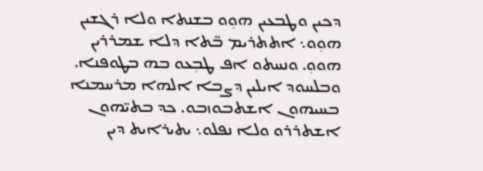ܕܟܝܢ ܘܛܒܥܝܢ ܗܘܼܘ ܒܫܢܬܐ ܘܠܐ ܪܓܫܝܢ ܗܘܼܘ܆ ܐܬܬܪܝܡ ܒ̈ܬܐ ܕܠܐ ܫܡܪܪܝܢ ܗܘܘܼ. ܘܢܚܬܘ ܐܦ ܛܒܼܥܘ ܒܗ ܒܛܘܦܢܐ. ܘܒܠܚܘܕ ܐܝܠܝܢ ܕܨܒܐ ܐܠܗܐ ܡܪܚܡܢܐ ܒܚܝܗܘܢ ܐܫܬܒܘܙܒܘ. ܟܕ ܒܬܝ̈ܗܘܢ ܐܫܬܪܪܘ ܘܠܐ ܢܦܠܘ܆ ܝܬܝܪܐܝܬ ܕܝܢ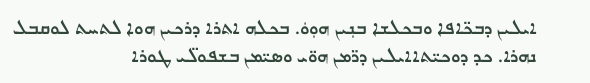ܐܝܠܝܢ ܕܒܟ̈ܐܦܐ ܘܒܟܠܫܐ ܒܢܼܝܢ ܗܘܼܘܿ. ܒܟܠܗ ܐܬܪܐ ܕܪܟܝܢ ܗܘܐ ܠܬܚܬ ܠܘܩܒܠ ܢܗܪܐ. ܟܕ ܕܘܟܝ̈ܬܐܐܝܠܝܢ ܕܪ̈ܡܢ ܗܘ̈ܝ ܘܣܝ̈ܡܢ ܒܫܦܘܠ̈ܝ ܛܘܪܐ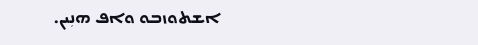ܐܫܬܘܙܒܘ ܘܐܦ ܗܢܼܝܢ.